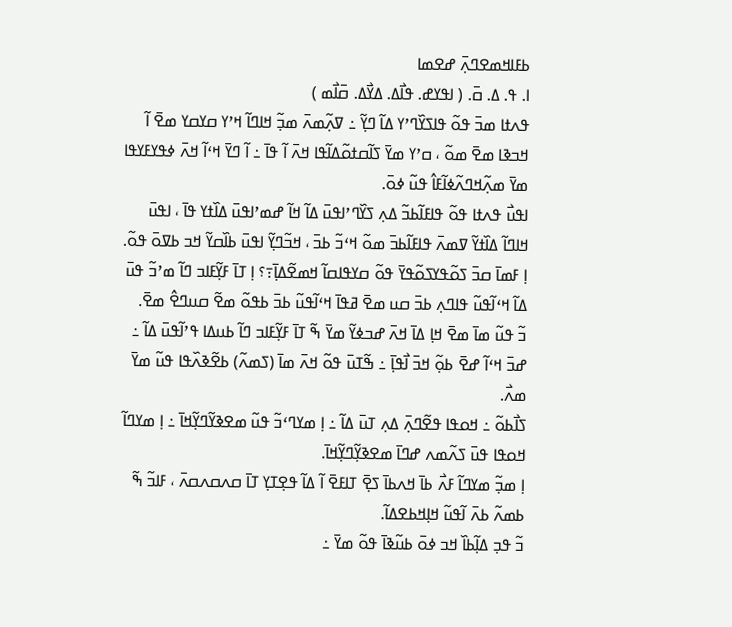ߕߓߊߞߘߐߣߍ߲߫ ߝߐߘߊ
ߊ. ߟ. ߡ. ߛ߫. ( ߊߟߌߝ. ߟߊ߯ߡ. ߡߌ߯ߡ. ߛ߫ߊ߯ߘ )
ߟߍߙߊ ߘߏ߫ ߟߋ߬ ߟߊߖߌ߰ߣߴߌ ߡߊ߬ ߣߌ߲߬ ߸ ߜߍ߲߬ߘߍ߫ ߘߏ߲߬ ߞߊߣߊ߬ ߞߴߌ ߛߌߛߌ ߘߐ߫ ߊ߬ ߞߏߢߊ ߘߐ߫ ߘߋ߬ ، ߛߴߌ ߘߌ߫ ߖߊ߬ߛߙߋ߬ߡߊ߬ߟߊ ߞߍ߫ ߊ߬ ߟߊ߫ ߸ ߊ߬ ߣߌ߫ ߞߵߊ߬ ߞߍ߫ ߦߟߌߓߌߟߊ ߘߌ߫ ߘߍ߲߬ߞߣߍ߬ߦߊ߬ߓߊ߮ ߟߎ߬ ߦߋ߫.
ߊߟߎ߯ ߟߍߙߊ ߟߋ߬ ߟߊߓߊ߬ߕߏ߬ ߡߍ߲ ߖߌ߰ߣߴߊߟߎ߫ ߡߊ߬ ߞߊ߬ ߝߘߴߊߟߎ߫ ߡߊ߰ߙߌ ߟߊ߫ ، ߊߟߎ߫ ߞߊߣߊ߬ ߡߊ߰ߙߌ߬ ߜߘߍ߫ ߟߊߓߊ߬ߕߏ߫ ߘߋ߬ ߞߵߏ߬ ߕߏ߫ ، ߞߏ߬ߣߌ߲߬ ߊߟߎ߫ ߕߊ߰ߛߌ߬ ߞߏ ߕߜߋ߫ ߟߋ߬.
ߊ߲ ߓߘߊ߫ ߛߏ߫ ߖߋ߬ߟߌߖߋ߬ߟߌ߫ ߟߋ߬ ߛߌߟߊߛߊ߬ ߞߘߐ߬ߡߊ߲߫߹؟ ߊ߲ ߠߊ߫ ߓߌ߲߬ߓߊߏ ߣߊ߬ ߘߴߏ߬ ߟߎ߫ ߡߊ߬ ߞߵߊ߬ߟߎ߬ ߟߊߣߍ߲ ߕߏ߫ ߛߎ ߘߐ߫ ߥߟߊ߫ ߞߵߊ߬ߟߎ߬ ߕߏ߫ ߕߟߋ߬ ߘߐ߬ ߛߎߣߐ߮ ߘߐ߫.
ߏ߬ ߟߎ߬ ߘߊ߫ ߘߐ߫ ߞߊ߲ ߡߊ߫ ߞߍ߫ ߝߏߦߌ߬ ߘߌ߫ ߒ߬ ߠߊ߫ ߓߌ߲߬ߓߊߏ ߣߊ߬ ߕߎߡߊ ߟߴߊ߬ߟߎ߫ ߡߊ߬ ߸ ߝߏ߫ ߞߵߊ߬ ߝߐ߫ ߕߋ߲߬ ߞߏ߫ ߊ߯ߟߊ߲߫ ߸ ߒ߬ߠߎ߫ ߟߋ߬ ߞߍ߫ ߘߊ߫ (ߖߘߍ߬) ߕߐ߬ߢߍ߰ߟߊ ߟߎ߬ ߘߌ߫ ߘߍ߯.
ߖߊ߯ߕߋ߬ ߸ ߞߋߟߊ ߟߐ߬ߣߍ߲߫ ߡߍ߲ ߠߎ߫ ߡߊ߬ ߸ ߊ߲ ߘߌߣߵߏ߬ ߟߎ߬ ߘߐߢߌ߬ߣߌ߲߬ߞߊ߫ ߸ ߊ߲ ߘߌߣߊ߬ ߞߋߟߊ ߟߎ߫ ߖߍ߬ߘߍ ߝߣߊ߫ ߘߐߢߌ߲߬ߣߌ߲߬ߞߊ߫.
ߊ߲ ߘߏ߲߬ ߘߌߣߊ߬ ߓߍ߯ ߕߊ߫ ߞߍߕߊ߫ ߖߐ߲߫ ߠߊߓߐ߫ ߊ߬ ߡߊ߬ ߟߐ߲ߠߌ߲ ߠߊ߫ ߛߍߛߍߛߍ߫ ، ߓߊߏ߬ ߒ߬ ߕߘߍ߬ ߕߍ߫ ߊ߬ߟߎ߬ ߞߊ߲ߞߕߐߡߊ߬.
ߏ߬ ߟߏ߲ ߡߊ߲߬ߕߊ߰ ߞߏ ߦߋ߫ ߕߎ߬ߢߊ߫ ߟߋ߬ ߘߌ߫ ߸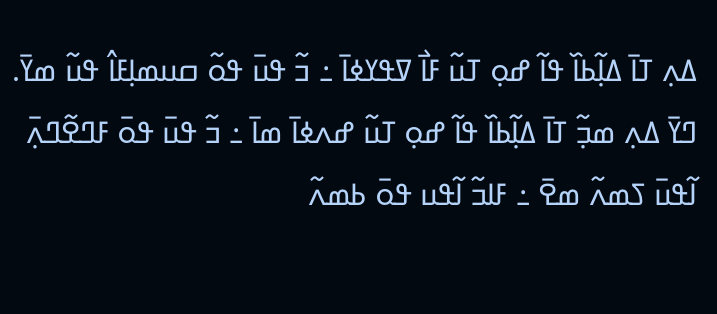ߡߍ߲ ߠߊ߫ ߡߊ߲߬ߕߊ߰ ߟߊ߬ ߝߋ߲ ߠߎ߬ ߓߊ߯ ߜߟߌߦߊ߫ ߸ ߏ߬ ߟߎ߫ ߟߋ߬ ߛߎߘߊ߲ߓߊ߮ ߟߎ߬ ߘߌ߫.
ߣߌ߫ ߡߍ߲ ߘߏ߲߬ ߠߊ߫ ߡߊ߲߬ߕߊ߰ ߟߊ߬ ߝߋ߲ ߠߎ߬ ߝߍߦߊ߫ ߘߊ߫ ߸ ߏ߬ ߟߎ߫ ߟߋ߫ ߓߣߐ߬ߣߍ߲߫ ߊ߬ߟߎ߫ ߖߘߍ߬ ߘߐ߫ ߸ ߓߊߏ߬ ߊ߬ߟߎ ߟߋ߫ ߕߘߍ߬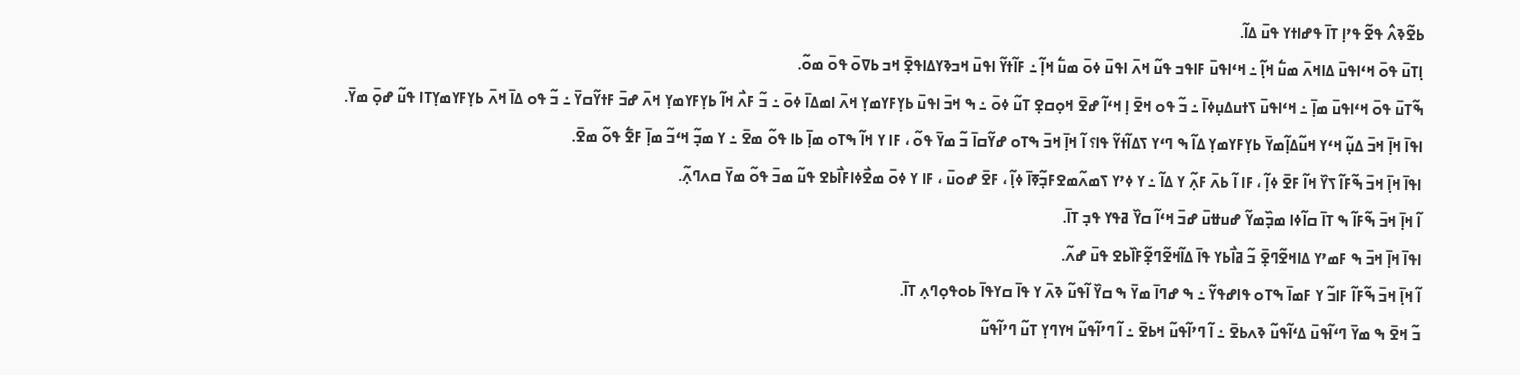ߕߐ߬ߢߍ߮ ߟߐ߬ ߟߴߊ߲ ߠߊ߫ ߟߝߊߙߌ ߟߎ߫ ߡߊ߬.
ߊ߲ߠߎ߫ ߟߋ߫ ߞߵߊߟߎ߫ ߡߊߞߍ߫ ߘߎ߱ ߞߊ߲߬ ߸ ߞߵߊߟߎ߫ ߓߊߟߏ ߟߎ߬ ߞߍ߫ ߊߟߎ߫ ߦߋ߫ ߘߎ߱ ߞߊ߲߬ ߸ ߓߊ߬ߙߌ߬ ߊߟߎ߫ ߞߏߢߌߡߊߟߐ߲߫ ߞߏ ߕߜߋ߫ ߟߋ߫ ߘߋ߬.
ߒ߬ߠߎ߫ ߟߋ߫ ߞߵߊߟߎ߫ ߘߊ߲߫ ߸ ߞߵߊߟߎ߫ ߖߙߎߡߎ߲ߦߊ߫ ߸ ߏ߬ ߟߋ ߞߐ߫ ߊ߲ ߞߵߊ߬ ߝߐ߫ ߞߋ߲ߛߐ߲ ߠߎ߬ ߦߋ߫ ߸ ߒ ߞߏ߫ ߊߟߎ߫ ߕߌ߲ߓߌߘߌ߲ ߞߍ߫ ߊߘߡߊ߫ ߦߋ߫ ߸ ߏ߬ ߓߍ߯ ߞߊ߬ ߕߌ߲ߓߌߘߌ߲ ߞߍ߫ ߝߏ߫ ߓߙߌ߬ߛߌ߫ ߸ ߏ߬ ߟߋ ߡߊ߫ ߞߍ߫ ߕߌ߲ߓߌߘߌ߲ߠߊ ߟߎ߬ ߝߋ߲߫ ߘߌ߫.
ߊߟߊ߫ ߞߊ߲߫ ߞߏ߫ ߡߎ߲߬ ߞߵߌ ߞߎ߬ߡߊ߲߬ߘߌ߫ ߕߌ߲ߓߌߘߌ߲ ߡߊ߬ ߒ ߣߵߌ ߖߡߊ߬ߙߌ߬ ߟߊ؟ ߊ߬ ߞߊ߲߫ ߞߏ߫ ߒߠߋ ߝߌ߬ߛߊ߫ ߏ߬ ߘߌ߫ ߟߋ߬ ، ߓߊ ߌ ߞߊ߬ ߒߠߋ ߘߊ߲߫ ߕߊ ߟߋ߬ ߘߐ߫ ߸ ߌ ߘߏ߲߬ ߞߵߏ߬ ߘߊ߲߫ ߓߐ߱ ߟߋ߬ ߘߐ߫.
ߊߟߊ߫ ߞߊ߲߫ ߞߏ߫ ߒ߬ߓߊ߬ ߖߌ߰ ߞߊ߬ ߓߐ߫ ߦߊ߲߬ ، ߓߊ ߊ߬ ߕߍ߫ ߓߍ߲߬ ߌ ߡߊ߬ ߸ ߌ ߦߴߌ ߖߘߍ߬ߘߐߓߏ߲߬ߧߊ߫ ߦߊ߲߬ ، ߓߐ߫ ߝߋߎ߫ ، ߓߊ ߌ ߦߋ߫ ߘߐ߯ߦߊߓߊ߯ߕߐ ߟߎ߬ ߘߏ߫ ߟߋ߬ ߘߌ߫ ߛߍߣߍ߲߬.
ߊ߬ ߞߊ߲߫ ߞߏ߫ ߒ߬ߓߊ߬ ߒ ߠߊ߫ ߛߊ߬ߦߊ ߘߏ߲߰ߘߌ߬ ߝߎߚߎ߫ ߝߏ߫ ߞߵߊ߬ ߛߌ߰ ߥߟߌ ߟߏ߲ ߠߊ߫.
ߊߟߊ߫ ߞߊ߲߫ ߞߏ߫ ߒ ߓߘߴߌ ߡߊߞߐ߬ߣߐ߲߫ ߏ߬ ߥߊ߯ߕߌ ߟߊ߫ ߡߊ߬ߞߐ߬ߣߐ߲߬ߓߊ߰ߕߐ ߟߎ߫ ߝߍ߬.
ߊ߬ ߞߊ߲߫ ߞߏ߫ ߒ߬ߓߊ߬ ߓߊߏ߬ ߌ ߓߘߊ߫ ߒߠߋ ߟߊߝߟߌ߬ ߸ ߒ ߝߣߊ߫ ߘߌ߫ ߒ ߛߌ߰ ߊ߬ߟߎ߬ ߢߍ߫ ߌ ߟߊ߫ ߛߌߟߊ߫ ߕߋߟߋ߲ߣߍ߲ ߠߊ߫.
ߏ߬ ߞߐ߫ ߒ ߘߌ߫ ߣߵߊ߬ߟߎ߫ ߡߵߊ߬ߟߎ߬ ߢߍߕߐ߫ ߸ ߊ߬ ߣߴߊ߬ߟߎ߬ ߞߕߐ߫ ߸ ߊ߬ ߣߴߊ߬ߟߎ߬ ߞߌߣߌ߲ ߠߎ߬ ߣߴߊ߬ߟߎ߬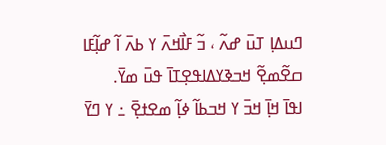ߣߎߡߊ߲ ߠߎ߫ ߝߍ߬ ، ߏ߬ ߓߊ߯ߞߍ߫ ߌ ߕߍ߫ ߊ߬ ߝߊ߲߬ߓߊ ߛߐ߬ߘߐ߲߬ ߞߏߢߌߡߊߟߐ߲ߠߊ߫ ߟߎ߫ ߘߌ߫.
ߊߟߊ߫ ߞߊ߲߫ ߞߏ߫ ߌ ߞߏߕߊ߬ ߦߊ߲߬ ߘߐߙߐ߲߫ ߸ ߌ ߣߌ߫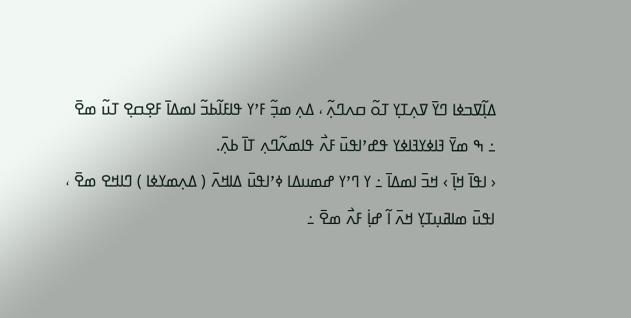ߡߊ߲߬ߜߏߦߊ ߣߌ߫ ߜߍ߲ߠߌ߲ ߠߋ߬ ߛߍߣߍ߲߬ ، ߡߍ߲ ߘߏ߲߬ ߓߴߌ ߟߊߓߊ߬ߕߏ߬ ߊߘߡߊ߫ ߓߐ߲ߛߐ߲ ߠߎ߬ ߘߐ߫ ߸ ߒ ߘߌ߫ ߔߊߦߌߔߊߦߌ ߟߝߴߊߟߎ߫ ߓߍ߯ ߟߊߘߍ߬ߣߍ߲ ߠߊ߫ ߕߍ߲߫.
‹ ߊߟߊ߫ ߞߊ߲߫ › ߞߏ߫ ߊߘߡߊ߫ ߸ ߌ ߣߴߌ ߝߘߎߡߊ ߦߴߊߟߎ߫ ߡߊߞߍ߫ ( ߡߍ߲ߘߌߦߊ ) ߣߊߞߐ ߘߐ߫ ، ߊߟߎ߫ ߘߊߥߎ߲ߠߌ߲ ߞߍ߫ ߊ߬ ߝߊ߲߭ ߓߍ߯ ߘߐ߫ ߸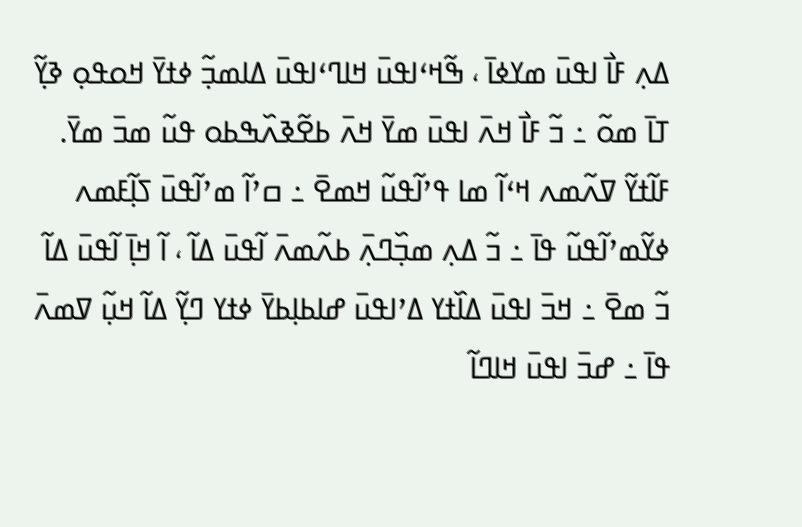ߡߍ߲ ߓߊ߯ ߊߟߎ߫ ߘߌߦߊ߫ ، ߒ߬ߞߵߊߟߎ߫ ߞߊߣߵߊߟߎ߫ ߡߊߘߏ߲߬ ߦߙߌ߫ ߞߋߟߋ߲ ߢߌ߲߬ ߠߊ߫ ߘߋ߬ ߸ ߏ߬ ߓߊ߯ ߞߍ߫ ߊߟߎ߫ ߘߌ߫ ߞߍ߫ ߕߐ߬ߢߍ߰ߒߕߋ ߟߎ߬ ߘߏ߫ ߘߌ߫.
ߓߊ߬ߙߌ߬ ߜߍ߬ߘߍ ߞߵߊ߬ ߘߊ ߟߴߊ߬ߟߎ߬ ߞߘߐ߫ ߸ ߛߴߊ߬ ߘߴߊ߬ߟߎ߫ ߖߊ߲߬ߓߘߍ ߦߌ߬ߘߴߊ߬ߟߎ߬ ߟߊ߫ ߸ ߏ߬ ߡߍ߲ ߘߏ߲߰ߣߍ߲߫ ߕߍ߬ߘߍ߫ ߊ߬ߟߎ߫ ߡߊ߬ ، ߊ߬ ߞߊ߲߫ ߊ߬ߟߎ߫ ߡߊ߬ ߏ߬ ߘߐ߫ ߸ ߞߏ߫ ߊߟߎ߫ ߡߊ߰ߙߌ ߡߴߊߟߎ߫ ߝߊߕߊ߲ߕߌ߫ ߦߙߌ ߣߌ߲߬ ߡߊ߬ ߞߎ߲߬ ߜߘߍ߫ ߟߊ߫ ߸ ߝߏ߫ ߊߟߎ߫ ߞߊߣߊ߬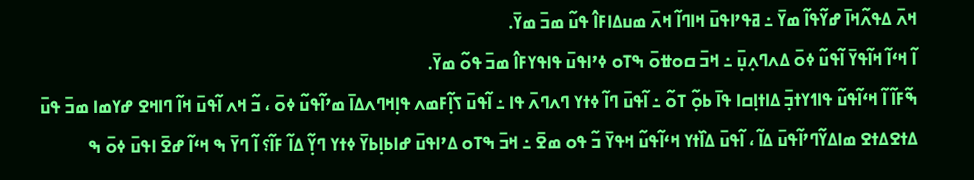ߞߍ߫ ߡߟߍ߬ߞߊ߫ ߝߌ߬ߟߊ߬ ߘߌ߫ ߸ ߥߟߴߊߟߎ߫ ߞߊߣߊ߬ ߞߍ߫ ߘߎߡߊߓߊ߮ ߟߎ߬ ߘߏ߫ ߘߌ߫.
ߊ߬ ߞߵߊ߬ ߞߊ߬ߟߌ߫ ߊ߬ߟߎ߬ ߦߋ߫ ߡߍߣߍ߲ߎ߲߫ ߸ ߞߏ߫ ߛߋߚߋ߫ ߒߠߋ ߦߴߊߟߎ߫ ߟߊߟߌߓߊ߮ ߘߏ߫ ߟߋ߬ ߘߌ߫.
ߒ߬ߓߊ߬ ߊ߬ ߞߵߊ߬ߟߎ߬ ߟߊߗߌߙߏ߲߫ ߡߊߙߊ߲ߛߊ ߟߊ߫ ߕߋ߲߬ ߠߋ߬ ߸ ߊ߬ߟߎ߫ ߣߊ߬ ߦߙߌ ߣߍߣߍ߫ ߟߊ ߸ ߊ߬ߟߎ߫ ߖߊ߲߬ߓߘߍ ߟߊ߲ߞߣߍߡߊ߫ ߘߴߊ߬ߟߎ߬ ߦߋ߫ ، ߏ߬ ߞߍ ߊ߬ߟߎ߫ ߞߊ߬ ߣߊߞߐ ߝߌߘߊ ߘߏ߫ ߟߎ߫ ߡߙߐߡߙߐ ߘߊߡߌ߬ߣߴߊ߬ߟߎ߫ ߡߊ߬ ، ߊ߬ߟߎ߫ ߡߊ߰ߙߌ ߞߵߊ߬ߟߎ߬ ߞߟߌ߫ ߏ߬ ߟߋ ߘߐ߫ ߸ ߞߏ߫ ߒߠߋ ߡߴߊߟߎ߫ ߝߊߕߊ߲ߕߌ߫ ߦߙߌ ߣߌ߲߬ ߡߊ߬ ߓߊ߬؟ ߊ߬ ߣߌ߫ ߒ ߞߵߊ߬ ߝߐ߫ ߊߟߎ߫ ߦߋ߫ ߒ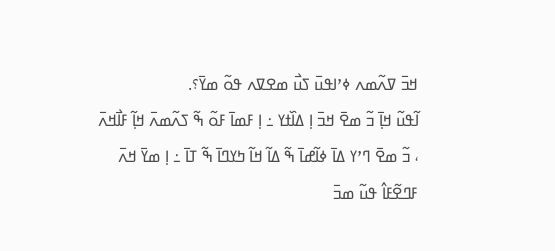ߞߏ߫ ߜߍ߬ߘߍ ߦߴߊߟߎ߫ ߖߎ߯ ߘߐߜߍ ߟߋ߬ ߘߌ߫؟.
ߊ߬ߟߎ߬ ߞߊ߲߫ ߏ߬ ߘߐ߫ ߞߏ߫ ߊ߲ ߡߊ߰ߙߌ ߸ ߊ߲ ߓߘߊ߫ ߓߋ߬ ߒ߬ ߖߍ߬ߘߍ߫ ߞߊ߲߬ ߓߊ߯ߞߍ߫ ، ߏ߬ ߘߐ߫ ߣߴߌ ߡߊ߫ ߦߊ߬ߝߊ߫ ߒ߬ ߡߊ߬ ߞߊ߬ ߤߌߣߊ߫ ߒ߬ ߠߊ߫ ߸ ߊ߲ ߘߌ߫ ߞߍ߫ ߓߣߐ߬ߓߊ߮ ߟߎ߬ ߘߏ߫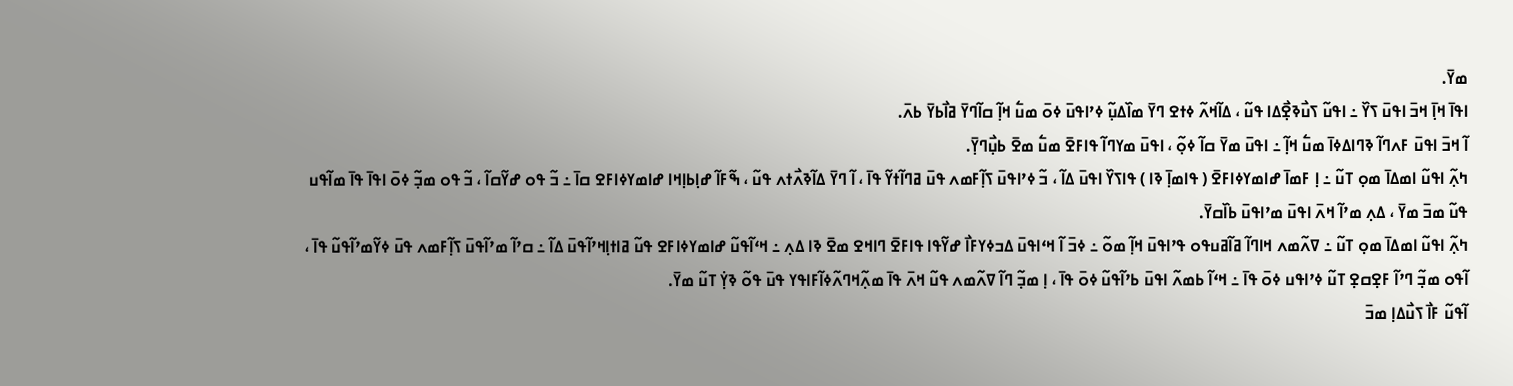ߘߌ߫.
ߊߟߊ߫ ߞߊ߲߫ ߞߏ߫ ߊߟߎ߫ ߖߌ߰ ߸ ߊߟߎ߬ ߖߎ߯ߢߐ߲߯ߡߊ ߟߎ߬ ، ߡߊ߬ߞߍ߬ ߦߙߐ ߣߌ߫ ߘߊ߰ߡߎ߲߬ ߦߴߊߟߎ߫ ߦߋ߫ ߘߎ߱ ߞߊ߲߬ ߛߊ߬ߣߌ߫ ߥߊ߯ߕߌ߫ ߕߍ߫.
ߊ߬ ߞߏ߫ ߊߟߎ߫ ߓߍߣߊ߬ ߢߣߊߡߦߊ߫ ߘߎ߱ ߞߊ߲߬ ߸ ߊߟߎ߫ ߘߌ߫ ߛߊ߬ ߦߋ߲߬ ، ߊߟߎ߫ ߘߌߣߊ߬ ߟߊߓߐ߫ ߘߎ߱ ߘߐ߫ ߕߎ߲߯ߣߌ߲߫.
ߤߍ߲߬ ߊߟߎ߬ ߊߘߡߊ߫ ߘߋ߲ ߠߎ߬ ߸ ߊ߲ ߓߘߊ߫ ߝߊߘߌߦߊߓߐ߫ ( ߟߊߘߊ߲߫ ߢߊ ) ߟߊߖߌ߰ ߊߟߎ߫ ߡߊ߬ ، ߏ߬ ߦߴߊߟߎ߫ ߖߊ߲߬ߓߘߍ ߟߎ߫ ߥߣߊ߬ߙߌ߬ ߟߊ߫ ، ߊ߬ ߣߌ߫ ߡߊ߬ߢߍ߯ߙߍ ߟߎ߬ ، ߒ߬ߓߊ߬ ߝߊ߲ߕߊ߲ߞߊ ߝߊߘߌߦߊߓߐ ߛߊ߫ ߸ ߏ߬ ߟߋ ߝߌ߬ߛߊ߬ ، ߏ߬ ߟߋ ߘߏ߲߬ ߦߋ߫ ߊߟߊ߫ ߟߊ߫ ߘߊ߬ߟߎ ߟߎ߬ ߘߏ߫ ߘߌ߫ ، ߡߍ߲ ߘߴߊ߬ ߞߍ߫ ߊߟߎ߫ ߘߴߊߟߎ߫ ߕߊ߰ߛߌ߫.
ߤߍ߲߬ ߊߟߎ߬ ߊߘߡߊ߫ ߘߋ߲ ߠߎ߬ ߸ ߜߍ߬ߘߍ ߞߊߣߊ߬ ߥߊ߬ߥߎߟߋ ߟߴߊߟߎ߫ ߞߊ߲߬ ߘߋ߬ ߸ ߦߏ߫ ߊ߬ ߞߵߊߟߎ߫ ߡߏߦߌߓߊ߯ ߝߌ߬ߟߊ ߟߊߓߐ߫ ߣߊߞߐ ߘߐ߫ ߢߊ ߡߍ߲ ߸ ߞߵߊ߬ߟߎ߬ ߝߊߘߌߦߊߓߐ ߟߎ߬ ߥߊߙߊ߲ߞߴߊ߬ߟߎ߫ ߡߊ߬ ߸ ߛߴߊ߬ ߘߴߊ߬ߟߎ߫ ߖߊ߲߬ߓߘߍ ߟߎ߫ ߦߌ߬ߘߴߊ߬ߟߎ߬ ߟߊ߫ ، ߊ߬ߟߋ ߘߏ߲߬ ߣߴߊ߬ ߓߐ߲ߛߐ߲ ߠߎ߬ ߦߴߊߟߎ ߦߋ߫ ߟߊ߫ ߸ ߞߵߊ߬ ߕߘߍ߬ ߊߟߎ߫ ߕߴߊ߬ߟߎ߬ ߦߋ߫ ߟߊ߫ ، ߊ߲ ߘߏ߲߬ ߣߊ߬ ߜߍ߬ߘߍ ߟߎ߬ ߞߍ߫ ߟߊ߫ ߘߍ߲߬ߞߣߍ߬ߦߊ߬ߓߊߟߌ ߟߎ߫ ߟߋ߬ ߢߌ߲߭ ߠߎ߬ ߘߌ߫.
ߊ߬ߟߎ߬ ߓߊ߯ ߖߎ߯ߡߊ߲ ߘߏ߫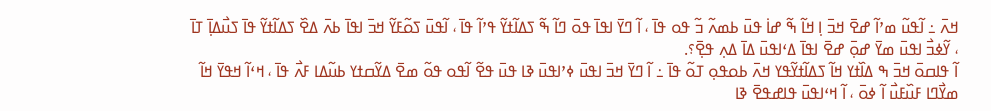ߞߍ߫ ߸ ߊ߬ߟߎ߬ ߘߴߊ߬ ߝߐ߫ ߞߏ߫ ߊ߲ ߞߊ߬ ߒ߬ ߝߊ߭ ߟߎ߫ ߕߘߍ߬ ߏ߬ ߟߋ ߟߊ߫ ، ߊ߬ ߣߌ߫ ߊߟߊ߫ ߟߋ߫ ߣߊ߬ ߒ߬ ߖߡߊ߬ߙߌ߬ ߟߴߊ߬ ߟߊ߫ ، ߊ߬ߟߎ߫ ߖߋ߬ߓߌ߬ ߞߏ߫ ߊߟߊ߫ ߕߍ߫ ߡߐ߰ ߖߡߊ߬ߙߌ߬ ߟߊ߫ ߖߎ߯ߡߊ߲߫ ߠߊ߫ ، ߌ߬ߦߏ߯ ߊߟߎ߫ ߘߌ߫ ߝߋ߲߫ ߝߐ߫ ߊߟߊ߫ ߡߵߊߟߎ߫ ߡߊ߫ ߡߍ߲ ߟߐ߲߫؟.
ߊ߬ ߟߊߛߋ߫ ߞߏ߫ ߒ ߡߊ߰ߙߌ ߞߊ߬ ߖߡߊ߬ߙߌ߬ߟߌ ߞߍ߫ ߕߋߟߋ߲ ߠߋ߬ ߟߊ߫ ߸ ߊ߬ ߣߌ߫ ߞߏ߫ ߊߟߎ߫ ߦߴߊߟߎ߫ ߢߊ ߟߎ߫ ߟߐ߬ ߊ߬ߟߋ ߟߋ߬ ߘߐ߫ ߡߌ߬ߛߙߌ ߕߎ߬ߡߊ ߓߍ߯ ߟߊ߫ ، ߞߵߊ߬ ߞߟߌ߫ ߞߊ߬ ߘߌ߯ߣߊ ߓߎ߰ߓߎ߯ ߊ߬ ߦߋ߫ ، ߊ߬ ߞߵߊߟߎ߫ ߟߊߝߟߐ߫ ߢߊ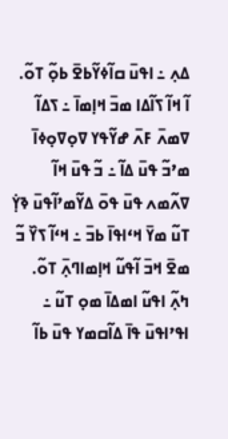ߡߍ߲ ߸ ߊߟߎ߫ ߛߊ߬ߦߌ߬ߕߐ߫ ߕߋ߲߬ ߠߋ߬.
ߊ߬ ߞߊ߬ ߖߊ߬ߡߊ ߘߏ߫ ߞߊ߲ߘߊ߫ ߸ ߖߡߊ߬ ߜߘߍ߫ ߓߍ߫ ߝߌ߬ߟߌ ߜߋ߲ߜߋ߲ߦߊ߫ ߘߴߏ߬ ߟߎ߫ ߡߊ߬ ߸ ߏ߬ ߟߎ߫ ߞߊ߬ ߜߍ߬ߘߍ ߟߎ߫ ߟߋ߫ ߡߌ߬ߘߴߊ߬ߟߎ߫ ߢߌ߲߭ ߠߎ߬ ߘߌ߫ ߞߵߊߟߊ߫ ߕߏ߫ ߸ ߞߵߊ߬ ߖߌ߰ ߏ߬ ߘߐ߫ ߞߏ߫ ߊ߬ߟߎ߬ ߞߊ߲ߘߊߣߍ߲߫ ߠߋ߬.
ߤߍ߲߬ ߊߟߎ߬ ߊߘߡߊ߫ ߘߋ߲ ߠߎ߬ ߸ ߊߟߴߊߟߎ߫ ߟߊ߫ ߡߊ߬ߛߘߌ ߟߎ߫ ߕߊ߬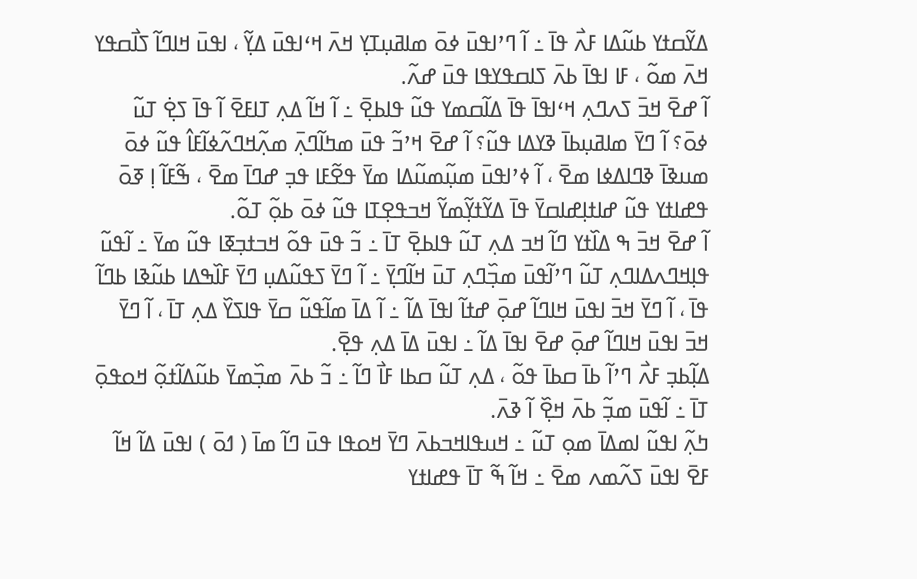ߡߌ߬ߛߙߌ ߕߎ߬ߡߊ ߓߍ߯ ߟߊ߫ ߸ ߊ߬ ߣߴߊߟߎ߫ ߦߋ߫ ߘߊߥߎ߲ߠߌ߲ ߞߍ߫ ߞߵߊߟߎ߫ ߡߌ߲߬ ، ߊߟߎ߫ ߞߊߣߊ߬ ߖߊ߯ߛߟߌ ߞߍ߫ ߘߋ߬ ، ߓߊ ߊߟߊ߫ ߕߍ߫ ߖߊߛߟߌߟߊ ߟߎ߫ ߝߍ߬.
ߊ߬ ߝߐ߫ ߞߏ߫ ߖߍߣߍ߲ ߞߵߊߟߊ߫ ߟߊ߫ ߡߊ߬ߛߘߌ ߟߎ߬ ߟߊߕߐ߲߫ ߸ ߊ߬ ߞߊ߬ ߡߍ߲ ߠߊߓߐ߫ ߊ߬ ߟߊ߫ ߖߐ߲߭ ߠߎ߬ ߦߋ߫؟ ߊ߬ ߣߌ߫ ߘߊߥߎ߲ߕߊ߫ ߢߌߡߊ ߟߎ߬؟ ߊ߬ ߝߐ߫ ߞߴߏ߬ ߟߎ߫ ߘߤߊ߬ߣߍ߲߫ ߘߍ߲߬ߞߣߍ߬ߦߊ߬ߓߊ߮ ߟߎ߬ ߦߋ߫ ߘߎߢߊ߫ ߢߣߊߡߦߊ ߘߐ߫ ، ߊ߬ ߦߴߊߟߎ߫ ߘߎ߲߬ߘߎ߬ߡߊ ߘߌ߫ ߟߐ߬ߓߊ ߟߏ߲ ߝߣߊ߫ ߘߐ߫ ، ߒ߬ߓߊ߬ ߊ߲ ߧߋ߫ ߟߝߊߙߌ ߟߎ߬ ߝߊߙߊ߲ߝߊߛߌ߫ ߟߊ߫ ߡߌ߬ߙߌ߲߬ߘߌ߬ ߞߏߟߐ߲ߠߊ ߟߎ߬ ߦߋ߫ ߕߋ߲߬ ߠߋ߬.
ߊ߬ ߝߐ߫ ߞߏ߫ ߒ ߡߊ߰ߙߌ ߣߊ߬ ߞߏ ߡߍ߲ ߠߎ߬ ߟߊߕߐ߲߫ ߠߊ߫ ߸ ߏ߬ ߟߎ߫ ߟߋ߬ ߞߏߙߏ߲ߧߊ ߟߎ߬ ߘߌ߫ ߸ ߊ߬ߟߎ߬ ߟߊ߲ߞߣߍߡߊߣߍ߲ ߠߎ߬ ߣߴߊ߬ߟߎ߫ ߘߏ߲߰ߣߍ߲ ߠߎ߫ ߞߊ߬ߣߌ߲߫ ߸ ߊ߬ ߣߌ߫ ߖߟߎ߬ߡߎ߲ ߣߌ߫ ߓߊ߰ߒߡߊ ߕߎ߬ߢߊ ߕߣߊ߬ ߟߊ߫ ، ߊ߬ ߣߌ߫ ߞߏ߫ ߊߟߎ߫ ߞߊߣߊ߬ ߝߋ߲߫ ߝߙߊ߬ ߊߟߊ߫ ߡߊ߬ ߸ ߊ߬ ߡߊ߫ ߘߊ߬ߟߎ߬ ߛߌ߫ ߟߊߖߌ߰ ߡߍ߲ ߠߊ߫ ، ߊ߬ ߣߌ߫ ߞߏ߫ ߊߟߎ߫ ߞߊߣߊ߬ ߝߋ߲߫ ߝߐ߫ ߊߟߊ߫ ߡߊ߬ ߸ ߊߟߎ߫ ߡߊ߫ ߡߍ߲ ߟߐ߲߫.
ߡߊ߲߬ߕߏ߲ ߓߍ߯ ߣߴߊ߬ ߕߊ߫ ߛߕߊ߫ ߟߋ߬ ، ߡߍ߲ ߠߎ߬ ߛߕߊ ߓߊ߯ ߣߊ߬ ߸ ߏ߬ ߕߍ߫ ߘߏ߲߰ߘߌ߫ ߕߎ߬ߡߊ߬ߙߋ߲߬ ߞߋߟߋ߲߫ ߠߊ߫ ߸ ߊ߬ߟߎ߫ ߘߏ߲߬ ߕߍ߫ ߞߐ߲߰ ߊ߬ ߢߍ߫.
ߤߍ߲߬ ߊߟߎ߬ ߊߘߡߊ߫ ߘߋ߲ ߠߎ߬ ߸ ߞߎߟߊߞߏߕߍ߫ ߣߌ߫ ߞߋߟߊ ߟߎ߫ ߣߊ߬ ߘߊ߫ ( ߗߋ߫ ) ߊߟߎ߫ ߡߊ߬ ߞߊ߬ ߓߐ߫ ߊߟߎ߫ ߖߍ߬ߘߍ ߘߐ߫ ߸ ߞߊ߬ ߒ߬ ߠߊ߫ ߟߝߊߙߌ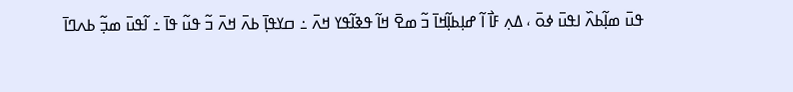ߟߎ߫ ߘߊ߲߬ߕߍ߰ ߊߟߎ߫ ߦߋ߫ ، ߡߍ߲ ߓߊ߯ ߊ߬ ߝߊ߲ߕߊ߲߬ߞߊ߫ ߏ߬ ߘߐ߫ ߞߊ߬ ߟߢߊ߬ߟߌ ߞߍ߫ ߸ ߛߌߟߊ߲߫ ߕߍ߫ ߞߍ߫ ߏ߬ ߟߎ߬ ߟߊ߫ ߸ ߊ߬ߟߎ߫ ߘߏ߲߬ ߕߍߣߊ߫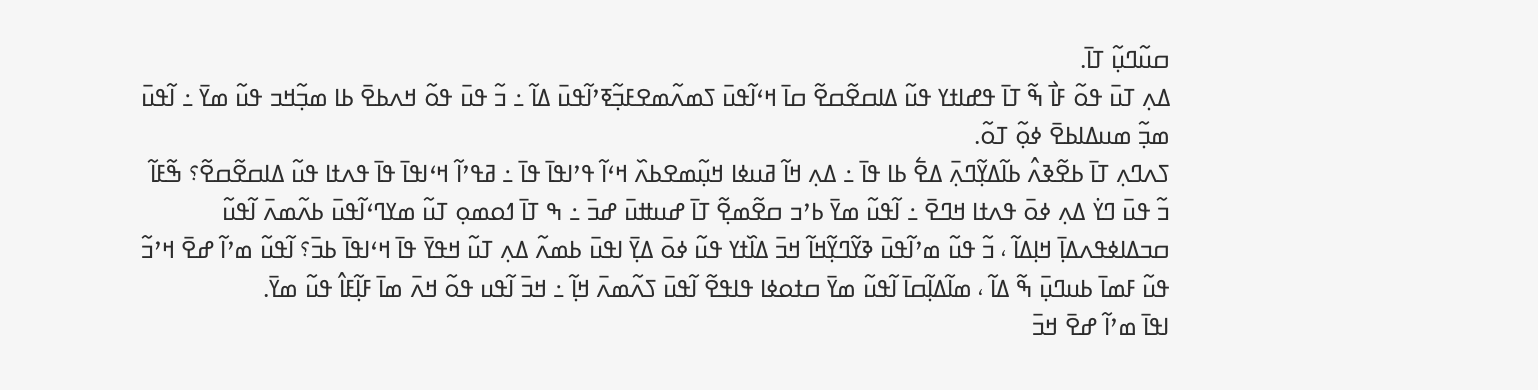ߛߎ߬ߣߎ߲߬ ߠߊ߫.
ߡߍ߲ ߠߎ߫ ߟߋ߬ ߓߊ߯ ߒ߬ ߠߊ߫ ߟߝߊߙߌ ߟߎ߬ ߡߊߛߐ߬ߛߐ߬ ߛߊ߫ ߞߵߊ߬ߟߎ߫ ߖߘߍ߬ߘߐߓߏ߲߬ߧߴߊ߬ߟߎ߫ ߡߊ߬ ߸ ߏ߬ ߟߎ߫ ߟߋ߬ ߞߍߕߐ߫ ߕߊ ߘߏ߲߬ߞߏ ߟߎ߬ ߘߌ߫ ߸ ߊ߬ߟߎ߫ ߘߏ߲߬ ߘߎߡߊߕߐ߫ ߦߋ߲߬ ߠߋ߬.
ߖߍߣߍ߲ ߠߊ߫ ߕߐ߬ߢߍ߮ ߕߊ߬ߡߌ߲߬ߣߍ߲߫ ߡߐ߱ ߕߊ ߟߊ߫ ߸ ߡߍ߲ ߞߊ߬ ߥߎߦߊ ߞߎ߲߬ߘߐߕߍ߰ ߞߵߊ߬ ߟߴߊߟߊ߫ ߟߊ߫ ߸ ߥߟߴߊ߬ ߞߵߊߟߊ߫ ߟߊ߫ ߟߍߙߊ ߟߎ߬ ߡߊߛߐ߬ߛߐ߬؟ ߒ߬ߓߊ߬ ߏ߬ ߟߎ߫ ߣߌ߭ ߡߍ߲ ߦߋ߫ ߟߍߙߊ ߞߣߐ߫ ߸ ߊ߬ߟߎ߬ ߘߌ߫ ߕߴߏ ߛߐ߬ߘߐ߲߬ ߠߊ߫ ߝߎߚߎ߫ ߝߏ߫ ߸ ߒ ߠߊ߫ ߗߋߘߋ߲ ߠߎ߬ ߘߌߣߵߊ߬ߟߎ߫ ߕߍ߬ߘߍ߫ ߊ߬ߟߎ߬ ߛߏߡߊߦߟߍߡߊ߲߫ ߞߊ߲ߡߊ߬ ، ߏ߬ ߟߎ߬ ߘߴߊ߬ߟߎ߫ ߢߌ߬ߣߌ߲߬ߞߊ߬ ߞߏ߫ ߡߊ߰ߙߌ ߟߎ߬ ߦߋ߫ ߡߌ߲߫ ߊߟߎ߫ ߕߘߍ߬ ߡߍ߲ ߠߎ߬ ߞߟߌ߫ ߟߊ߫ ߞߵߊߟߊ߫ ߕߏ߫؟ ߊ߬ߟߎ߬ ߘߴߊ߬ ߝߐ߫ ߞߴߏ߬ ߟߎ߬ ߓߘߊ߫ ߕߎߣߎ߲߫ ߒ߬ ߡߊ߬ ، ߘߊ߬ߡߊ߲߬ߛߊ߫ ߊ߬ߟߎ߬ ߘߌ߫ ߛߙߋߦߊ ߟߊߟߐ߬ ߊ߬ߟߎ߫ ߖߍ߬ߘߍ߫ ߞߊ߲߬ ߸ ߞߏ߫ ߊ߬ߟߎ ߟߋ߬ ߞߍ߫ ߘߊ߫ ߓߊ߲߬ߓߊ߮ ߟߎ߬ ߘߌ߫.
ߊߟߊ߫ ߘߴߊ߬ ߝߐ߫ ߞߏ߫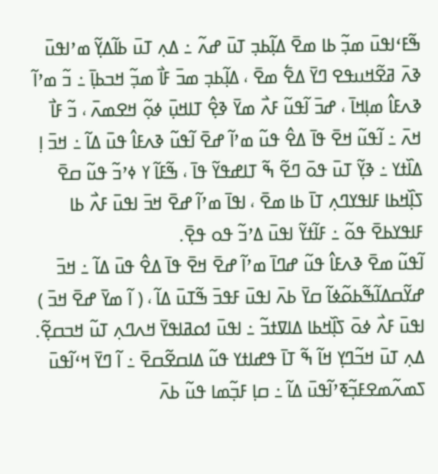ߒ߬ߓߵߊߟߎ߫ ߘߏ߲߬ ߕߊ ߘߐ߫ ߡߊ߲߬ߕߏ߲ ߠߎ߫ ߝߍ߬ ߸ ߡߍ߲ ߠߎ߫ ߕߊ߬ߡߌ߲߬ ߘߴߊߟߎ߫ ߢߍ߫ ߥߐ߬ߞߎߟߐ ߣߌ߫ ߡߐ߱ ߘߐ߫ ، ߡߊ߲߬ߕߏ߲ ߘߏ߫ ߓߊ߯ ߘߏ߲߬ ߞߏߕߊ߲߫ ߸ ߏ߬ ߘߴߊ߬ ߢߍߓߊ߮ ߘߊ߲ߞߊ߫ ، ߝߏ߫ ߊ߬ߟߎ߬ ߓߍ߯ ߘߌ߫ ߢߐ߲߮ ߠߊߞߎ߲߫ ߦߋ߲߬ ߞߐߘߍ߫ ، ߏ߬ ߓߊ߯ ߞߍ߫ ߸ ߊ߬ߟߎ߬ ߞߐ߫ ߟߊ߫ ߡߐ߮ ߟߎ߬ ߘߴߊ߬ ߝߐ߫ ߊ߬ߟߎ߬ ߢߍߓߊ߮ ߟߎ߫ ߡߊ߬ ߸ ߞߏ߫ ߊ߲ ߡߊ߰ߙߌ ߸ ߢߌ߲߬ ߠߎ߫ ߟߋ߫ ߣߐ߬ ߒ߬ ߠߊߝߟߌ߬ ߟߊ߫ ، ߒ߬ߓߊ߬ ߌ ߦߴߏ߬ ߟߎ߬ ߛߐ߫ ߖߊ߲߰ߞߕߊ ߓߊߟߌߣߍ߲ ߠߊ߫ ߕߊ ߘߐ߫ ، ߊߟߊ߫ ߘߴߊ߬ ߝߐ߫ ߞߏ߫ ߊߟߎ߫ ߓߍ߯ ߕߊ ߓߊߟߌߕߐ߫ ߟߋ߬ ߸ ߓߊ߬ߙߌ߬ ߊߟߎ߫ ߡߴߏ߬ ߟߋ ߟߐ߲߫.
ߊ߬ߟߎ߬ ߘߐ߫ ߢߍߓߊ߮ ߟߎ߬ ߝߣߊ߫ ߘߴߊ߬ ߝߐ߫ ߞߐ߫ ߟߊ߫ ߡߐ߮ ߟߎ߫ ߡߊ߬ ߸ ߞߏ߫ ߝߌ߬ߛߡߊ߬ߒ߬ߕߋ߬ߦߊ߬ ߛߌ߫ ߕߍ߫ ߊߟߎ߫ ߓߟߏ߫ ߒ߬ߠߎ߫ ߡߊ߬ ، ( ߊ߬ ߘߌ߫ ߝߐ߫ ߞߏ߫ ) ߊߟߎ߫ ߓߍ߯ ߦߋ߫ ߖߊ߲߰ߞߕߊ ߡߊߜߙߏ߬ ߸ ߊߟߎ߫ ߗߋߥߊߟߌ߫ ߞߍߣߍ߲ ߠߎ߬ ߞߏߛߐ߲߬.
ߡߍ߲ ߠߎ߫ ߞߏ߬ߣߌ߲ ߞߊ߬ ߒ߬ ߠߊ߫ ߟߝߊߙߌ ߟߎ߬ ߡߊߛߐ߬ߛߐ߫ ߸ ߊ߬ ߣߌ߫ ߞߵߊ߬ߟߎ߫ ߖߘߍ߬ߘߐߓߏ߲߬ߧߴߊ߬ߟߎ߫ ߡߊ߬ ߸ ߛߊ߲ ߓߏ߲߬ߘߊ ߟߎ߬ ߕߍ߫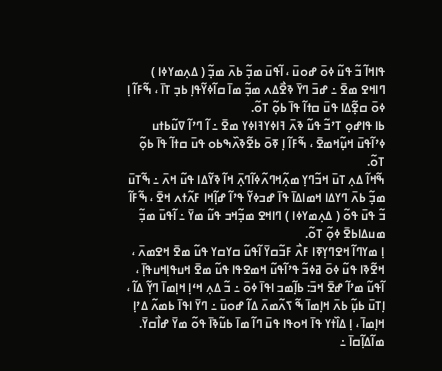ߟߊߞߊ߬ ߏ߬ ߟߎ߬ ߦߋ߫ ߝߋߎ߫ ، ߊ߬ߟߎ߫ ߘߏ߲߬ ߕߍ߫ ߘߏ߲߬ ( ߡߍ߲ߘߌߦߊ ) ߣߊߞߐ ߘߐ߫ ߸ ߝߏ߫ ߣߌ߫ ߢߐ߯ߡߍ ߘߏ߲߬ ߘߊ߫ ߛߊ߬ߦߌ߬ߟߊ߲ ߕߏ߲ ߠߊ߫ ، ߒ߬ߓߊ߬ ߊ߲ ߦߋ߫ ߛߐ߲߬ߡߊ ߟߎ߫ ߛߙߊ߬ ߟߊ߫ ߕߋ߲߬ ߠߋ߬.
ߕߊ ߟߊߝߋ߲ ߠߴߏ߬ ߟߎ߬ ߢߍ߫ ߔߊߦߌߔߊߦߌ ߘߐ߫ ߸ ߊ߬ ߣߴߊ߬ ߜߎ߬ߕߙߎ ߦߴߊ߬ߟߎ߫ ߞߎ߲߬ߞߘߐ߫ ، ߒ߬ߓߊ߬ ߊ߲ ߧߋ߫ ߕߐ߬ߢߍ߰ߒߕߋ ߟߎ߫ ߛߙߊ߬ ߟߊ߫ ߕߋ߲߬ ߠߋ߬.
ߒ߬ߞߊ߬ ߡߍ߲ ߠߎ߫ ߞߏ߬ߣߌ߲ ߘߍ߲߬ߞߣߍ߬ߦߊ߬ߣߍ߲߫ ߞߊ߬ ߢߌ߬ߡߊ ߟߎ߬ ߞߍ߫ ߸ ߒ߬ߠߎ߫ ߘߏ߲߬ ߕߍ߫ ߣߌߡߊ ߞߘߊߡߊ߫ ߟߊ߫ ߝߏߦߌ߬ ߟߴߊ߬ ߝߊ߲߬ߞߊ ߓߍ߬ߙߍ ߞߐ߫ ، ߒ߬ߓߊ߬ ߏ߬ ߟߎ߫ ߟߋ߬ ( ߡߍ߲ߘߌߦߊ ) ߣߊߞߐ ߘߏ߲߬ߞߏ ߟߎ߬ ߘߌ߫ ߸ ߊ߬ߟߎ߫ ߘߏ߲߬ ߘߎߡߊߕߐ߫ ߦߋ߲߬ ߠߋ߬.
ߊ߲ ߘߌߣߊ߬ ߞߐߣߌ߲ߧߊ ߓߍ߯ ߓߏ߬ߛߌ߫ ߊ߬ߟߎ߬ ߛߌߛߌ ߟߎ߬ ߘߐ߫ ߞߐߘߍ߫ ، ߞߐ߬ߢߊ ߟߎ߬ ߦߋ߫ ߥߦߏ߬ ߟߴߊ߬ߟߎ߬ ߞߘߐߟߊ ߟߎ߬ ߘߐ߫ ߞߎߟߊ߲ߞߎߟߊ߲߫ ، ߊ߬ߟߎ߬ ߘߴߊ߬ ߝߐ߫ ߞߏ߫: ߕߊ߲߬ߘߏ ߊߟߊ߫ ߦߋ߫ ߸ ߏ߬ ߡߍ߲ ߞߵߊ߲ ߞߊ߲ߘߊ߫ ߣߌ߲߬ ߡߊ߬ ، ߊ߲ߠߎ߫ ߕߎ߲߬ ߕߍ߫ ߞߊ߲ߘߊ߫ ߒ߬ ߖߍ߬ߘߍ߫ ߡߊ߬ ߝߋߎ߫ ߸ ߣߌ߫ ߊߟߊ߫ ߕߘߍ߬ ߡߴߊ߲ ߞߊ߲ߘߊ߫ ، ߊ߲ ߡߊ߰ߙߌ ߟߊ߫ ߞߋߟߊ ߟߎ߫ ߣߊ߬ ߘߊ߫ ߕߎ߬ߢߊ߫ ߟߋ߬ ߘߌ߫ ߝߊ߯ߛߌ߫. ߘߊ߬ߡߊ߲߬ߛߊ߫ ߸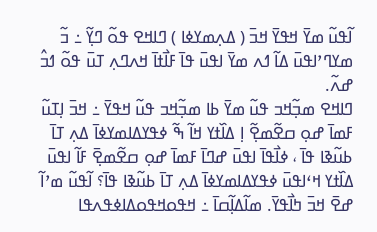ߊ߬ߟߎ߬ ߘߌ߫ ߞߟߌ߫ ߞߏ߫ ( ߡߍ߲ߘߌߦߊ ) ߣߊߞߐ ߟߋ߬ ߣߌ߲߬ ߸ ߏ߬ ߘߌߣߴߊߟߎ߫ ߡߊ߬ ߗߍ ߘߌ߫ ߊߟߎ߫ ߟߊ߫ ߓߊ߯ߙߊ߫ ߞߍߣߍ߲ ߠߎ߫ ߟߋ߬ ߗߏ߮ ߝߍ߬.
ߣߊߞߐ ߘߏ߲߬ߞߏ ߟߎ߬ ߘߌ߫ ߕߊ ߘߏ߲߬ߞߏ ߟߎ߬ ߞߟߌ߫ ߸ ߞߏ߫ ߊ߲ߠߎ߬ ߓߘߊ߫ ߝߋ߲ ߛߐ߬ߘߐ߲߬ ߊ߲ ߡߊ߰ߙߌ ߞߊ߬ ߒ߬ ߦߟߌߡߊߘߌߦߊ߫ ߡߍ߲ ߠߊ߫ ߕߎ߬ߢߊ ߟߊ߫ ، ߦߊ߯ߟߊ߫ ߊߟߎ߫ ߝߣߊ߫ ߓߘߊ߫ ߝߋ߲ ߛߐ߬ߘߐ߲߫ ߓߊ߬ ߊߟߎ߫ ߡߊ߰ߙߌ ߞߵߊߟߎ߫ ߦߟߌߡߊߘߌߦߊ߫ ߡߍ߲ ߠߊ߫ ߕߎ߬ߢߊ ߟߊ߫؟ ߊ߬ߟߎ߬ ߘߴߊ߬ ߝߐ߫ ߞߏ߫ ߤߊ߯ߟߌ߫. ߘߊ߬ߡߊ߲߬ߛߊ߫ ߸ ߞߟߋߞߟߋߡߊߦߟߍߟߊ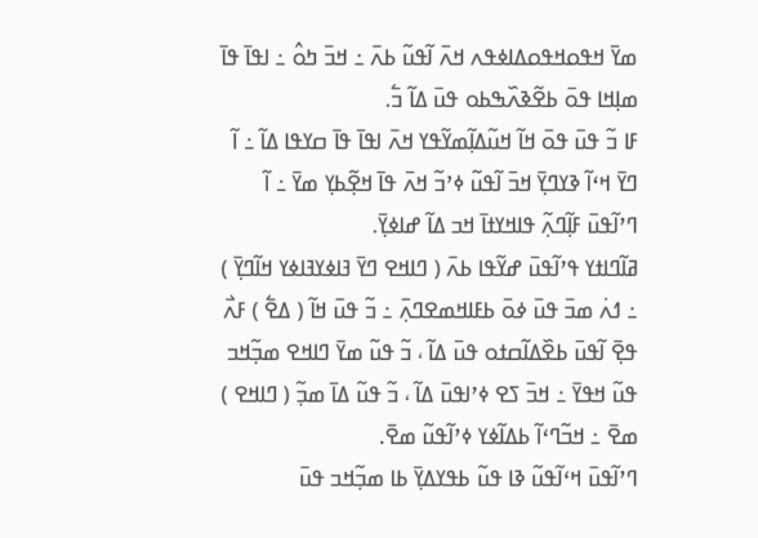ߘߌ߫ ߞߟߋߞߟߋߡߊߦߟߍ ߞߍ߫ ߊ߬ߟߎ߬ ߕߍ߫ ߸ ߞߏ߫ ߤߋ߮ ߸ ߊߟߊ߫ ߟߊ߫ ߘߊ߲ߞߊ ߟߋ߫ ߕߐ߬ߢߍ߰ߒߕߋ ߟߎ߫ ߡߊ߬ ߏ߱.
ߓߊ ߏ߬ ߟߎ߫ ߟߋ߫ ߞߊ߬ ߞߎ߬ߡߊ߲߬ߘߌ߬ߟߌ ߞߍ߫ ߊߟߊ߫ ߟߊ߫ ߛߌߟߊ ߡߊ߬ ߸ ߊ߬ ߣߌ߫ ߞߵߊ߬ ߢߌߣߌ߲߫ ߞߏ߫ ߊ߬ߟߎ߬ ߦߴߏ߬ ߞߍ߫ ߟߊ߫ ߞߐ߲߬ߕߌ߲ ߘߌ߫ ߸ ߊ߬ ߣߴߊ߬ߟߎ߫ ߓߊ߲߬ߣߍ߲߬ ߟߊߞߌߙߊ߫ ߞߏ ߡߊ߬ ߝߊߦߌ߲߫.
ߥߊ߬ߣߊߙߌ ߟߴߊ߬ߟߎ߫ ߝߌ߬ߟߊ ߕߍ߫ ( ߣߊߞߐ ߣߌ߫ ߔߊߦߌߔߊߦߌ ߞߊ߬ߣߌ߲߫ ) ߸ ߗߍ߭ ߘߏ߫ ߟߎ߫ ߦߋ߫ ߕߓߊߞߘߐߣߍ߲߫ ߸ ߏ߬ ߟߎ߫ ߞߊ߬ ( ߡߐ߱ ) ߓߍ߯ ߟߐ߲߫ ߊ߬ߟߎ߫ ߕߐ߰ߡߊ߬ߛߙߋ ߟߎ߫ ߡߊ߬ ، ߏ߬ ߟߎ߬ ߘߌ߫ ߣߊߞߐ ߘߏ߲߬ߞߏ ߟߎ߬ ߞߟߌ߫ ߸ ߞߏ߫ ߖߐ ߦߴߊߟߎ߫ ߡߊ߬ ، ߏ߬ ߟߎ߬ ߡߊ߫ ߘߏ߲߬ ( ߣߊߞߐ ) ߘߐ߫ ߸ ߞߏ߬ߣߵߊ߬ ߕߡߊ߬ߦߌ ߦߴߊ߬ߟߎ߬ ߘߐ߫.
ߣߴߊ߬ߟߎ߫ ߞߵߊ߬ߟߎ߬ ߢߊ ߟߎ߬ ߕߟߌߡߌ߲߫ ߕߊ ߘߏ߲߬ߞߏ ߟߎ߫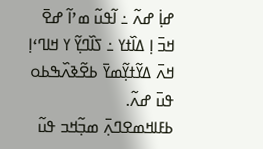ߝߊ߲߭ ߝߍ߬ ߸ ߊ߬ߟߎ߬ ߘߴߊ߬ ߝߐ߫ ߞߏ߫ ߊ߲ ߡߊ߰ߙߌ ߸ ߖߊ߰ߣߌ߲߬ ߌ ߞߊߣߵߊ߲ ߞߍ߫ ߡߌ߬ߙߌ߲߬ߘߌ߫ ߕߐ߬ߢߍ߰ߒߕߋ ߟߎ߫ ߝߍ߬.
ߕߓߊߞߘߐߣߍ߲߫ ߘߏ߲߬ߞߏ ߟߎ߬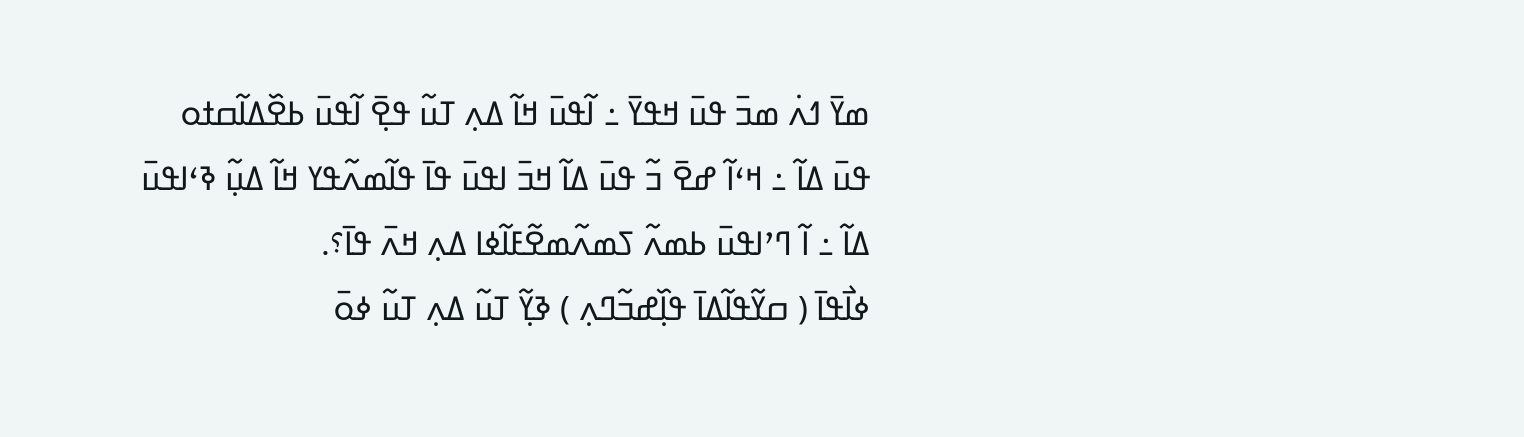ߘߌ߫ ߗߍ߭ ߘߏ߫ ߟߎ߫ ߞߟߌ߫ ߸ ߊ߬ߟߎ߫ ߞߊ߬ ߡߍ߲ ߠߎ߬ ߟߐ߲߫ ߊ߬ߟߎ߫ ߕߐ߰ߡߊ߬ߛߙߋ ߟߎ߫ ߡߊ߬ ߸ ߞߵߊ߬ ߝߐ߫ ߏ߬ ߟߎ߫ ߡߊ߬ ߞߏ߫ ߊߟߎ߫ ߟߊ߫ ߟߊ߬ߘߍ߬ߟߌ ߞߊ߬ ߡߎ߲߬ ߢߵߊߟߎ߫ ߡߊ߬ ߸ ߊ߬ ߣߴߊߟߎ߫ ߕߘߍ߬ ߖߘߍ߬ߘߐ߬ߓߊ߬ߦߊ ߡߍ߲ ߞߍ߫ ߟߊ߫؟.
ߦߊ߯ߟߊ߫ ( ߛߌ߬ߟߊ߬ߡߊ߫ ߟߊ߲߰ߝߏ߬ߣߍ߲ ) ߢߌ߲߬ ߠߎ߬ ߡߍ߲ ߠߎ߬ ߦߋ߫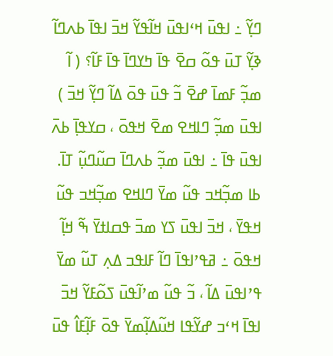ߣߌ߲߬ ߸ ߊߟߎ߫ ߞߵߊߟߎ߫ ߞߊ߬ߟߌ߬ ߞߏ߫ ߊߟߊ߫ ߕߍߣߊ߬ ߢߌ߲߬ ߠߎ߫ ߟߋ߬ ߛߐ߫ ߟߊ߫ ߤߌߣߊ߫ ߟߊ߫ ߓߊ߬؟ ( ߊ߬ ߘߏ߲߬ ߓߘߊ߫ ߝߐ߫ ߏ߬ ߟߎ߫ ߟߋ߫ ߡߊ߬ ߣߌ߲߬ ߞߏ߫ ) ߊߟߎ߫ ߘߏ߲߬ ߣߊߞߐ ߘߐ߫ ߞߟߋ߫ ، ߛߌߟߊ߲߫ ߕߍ߫ ߊߟߎ߫ ߟߊ߫ ߸ ߊߟߎ߫ ߘߏ߲߬ ߕߍߣߊ߫ ߛߎ߬ߣߎ߲߬ ߠߊ߫.
ߕߊ ߘߏ߲߬ߞߏ ߟߎ߬ ߘߌ߫ ߣߊߞߐ ߘߏ߲߬ߞߏ ߟߎ߬ ߞߟߌ߫ ، ߞߏ߫ ߊߟߎ߫ ߖߌ ߘߏ߫ ߟߛߊߙߌ߫ ߒ߬ ߞߊ߲߬ ߞߟߋ߫ ߸ ߥߟߴߊߟߊ߫ ߣߊ߬ ߓߊߟߏ ߡߍ߲ ߠߎ߬ ߘߌ߫ ߟߴߊߟߎ߫ ߡߊ߬ ، ߏ߬ ߟߎ߬ ߘߴߊ߬ߟߎ߫ ߖߋ߬ߓߌ߬ ߞߏ߫ ߊߟߊ߫ ߞߵߏ ߝߌ߬ߟߊ ߞߎ߬ߡߊ߲߬ߘߌ߫ ߟߋ߫ ߓߊ߲߬ߓߊ߮ ߟߎ߫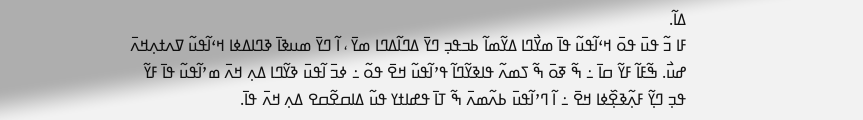ߡߊ߬.
ߓߊ ߏ߬ ߟߎ߫ ߟߋ߫ ߞߵߊ߬ߟߎ߬ ߟߊ߫ ߘߌ߯ߣߊ ߡߌ߬ߘߊ߬ ߕߏߟߏ߲ ߣߌ߫ ߡߣߊ߬ߡߣߊ ߘߌ߫ ، ߊ߬ ߣߌ߫ ߘߎߢߊ߫ ߢߣߊߡߦߊ ߞߵߊ߬ߟߎ߬ ߜߍߙߍ߲ߞߍ߫ ߝߎ߯. ߒ߬ߓߊ߬ ߓߌ߬ ߛߊ߫ ߸ ߒ߬ ߧߋ߫ ߒ߬ ߖߘߍ߬ ߟߊߢߌ߬ߣߊ߬ ߟߴߊ߬ߟߎ߬ ߞߐ߫ ߟߋ߬ ߸ ߦߏ߫ ߊ߬ߟߎ߫ ߢߌ߬ߣߊ ߡߍ߲ ߞߍ߫ ߘߴߊ߬ߟߎ߬ ߟߊ߫ ߓߌ߬ ߟߏ߲ ߣߌ߲߬ ߓߍ߲߬ߢߐ߲߰ߦߊ ߞߐ߫ ߸ ߊ߬ ߣߴߊ߬ߟߎ߫ ߕߍ߬ߘߍ߫ ߒ߬ ߠߊ߫ ߟߝߊߙߌ ߟߎ߬ ߡߊߛߐ߬ߛߐ ߡߍ߲ ߞߍ߫ ߟߊ߫.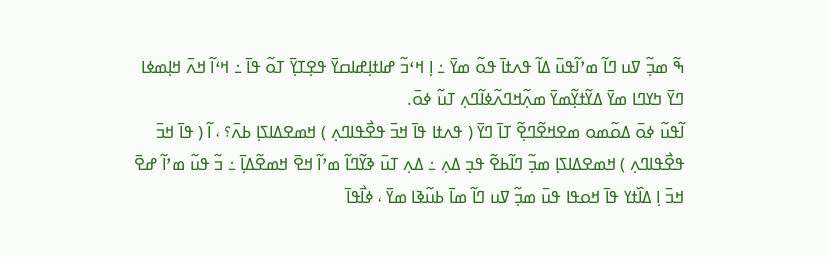ߒ߬ ߘߏ߲߬ ߜߎ ߣߊ߬ ߘߴߊ߬ߟߎ߫ ߡߊ߬ ߟߍߙߊ߫ ߟߋ߬ ߘߌ߫ ߸ ߊ߲ ߞߵߏ߬ ߝߊߙߊ߲ߝߊߛߌ߫ ߟߐ߲ߠߌ߲߫ ߠߋ߬ ߟߊ߫ ߸ ߞߵߊ߬ ߞߍ߫ ߞߊ߲ߘߦߊ ߣߌ߫ ߤߌߣߊ ߘߌ߫ ߡߌ߬ߙߌ߲߬ߘߌ߫ ߘߍ߲߬ߞߣߍ߬ߦߊ߬ߣߍ߲ ߠߎ߬ ߦߋ߫.
ߊ߬ߟߎ߬ ߦߋ߫ ߡߋ߬ߘߋ ߘߐߞߐ߬ߣߐ߲߬ ߠߊ߫ ߣߌ߫ ( ߟߍߙߊ ߟߊ߫ ߞߏ߫ ߟߐ߯ߟߊߣߍ߲ ) ߞߘߐߡߊߖߊ߲ ߕߍ߫؟ ، ߊ߬ ( ߟߊ߫ ߞߏ߫ ߟߐ߯ߟߊߣߍ߲ ) ߞߘߐߡߊߖߊ߲ ߘߏ߲߬ ߣߊ߬ߕߐ߬ ߟߏ߲ ߡߍ߲ ߸ ߡߍ߲ ߠߎ߫ ߢߌ߬ߣߊ߬ ߘߴߊ߬ ߞߐ߫ ߞߘߐ߬ߡߊ߲߫ ߸ ߏ߬ ߟߎ߬ ߘߴߊ߬ ߝߐ߫ ߞߏ߫ ߊ߲ ߡߊ߰ߙߌ ߟߊ߫ ߞߋߟߊ ߟߎ߫ ߘߏ߲߬ ߜߎ ߣߊ߬ ߘߊ߫ ߕߎ߬ߢߊ ߘߌ߫ ، ߦߊ߯ߟߊ߫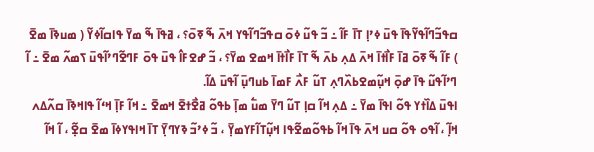ߛߟߏ߬ߣߊ߬ߟߌ߬ߟߊ߫ ߟߎ߫ ߦߴߊ߲ ߠߊ߫ ߓߊ߬ ߸ ߏ߬ ߟߎ߬ ߦߋ߫ ߛߟߏ߬ߣߊ߬ߟߌ ߞߍ߫ ߒ߬ ߧߋ߫؟ ، ߥߟߊ߫ ߒ߬ ߘߌ߫ ߟߊߛߊ߬ߦߌ߬ ( ߘߎߢߊ߫ ߘߐ߫ ) ߓߊ߬ ߒ߬ ߧߋ߫ ߥߊ߫ ߓߊ߯ߙߊ߫ ߞߍ߫ ߡߍ߲ ߕߍ߫ ߒ߬ ߠߊ߫ ߓߊ߯ߙߊ߫ ߞߘߐ ߘߌ߫؟ ، ߏ߬ ߝߐߓߊ߮ ߟߎ߫ ߟߋ߫ ߓߣߐ߬ߣߴߊ߬ߟߎ߫ ߖߘߍ߬ ߘߐ߫ ߸ ߊ߬ ߣߴߊ߬ߟߎ߬ ߟߊ߫ ߝߋ߲߫ ߞߎ߲߬ߘߐߕߍ߰ߣߍ߲ ߠߎ߬ ߓߍ߯ ߓߘߊ߫ ߕߎߣߎ߲߫ ߊ߬ߟߎ߫ ߡߊ߬.
ߊߟߎ߫ ߡߊ߰ߙߌ ߟߋ߬ ߊߟߊ߫ ߘߌ߫ ߸ ߡߍ߲ ߞߊ߬ ߛߊ߲ ߠߎ߬ ߣߌ߫ ߘߎ߱ ߘߊ߲߫ ߕߟߋ߬ ߥߐ߯ߙߐ߫ ߞߘߐ߫ ߸ ߞߊ߬ ߓߊ߲߫ ߞߵߊ߬ ߟߊߞߢߊ߫ ߛߍ߬ߡߍ ߞߊ߲߬ ، ߊ߬ߟߋ ߟߋ߬ ߛߎ ߞߍ߫ ߟߊ߫ ߞߊ߬ ߕߟߋ߬ߘߐ߬ߟߊ ߞߎ߲߬ߠߊ߬ߓߌߘߌ߲߫ ، ߏ߬ ߦߴߏ߬ ߢߌߣߌ߲߫ ߠߊ߫ ߞߊߟߌߦߊ߫ ߘߐ߫ ߛߐ߲߬ ، ߊ߬ ߞߊ߬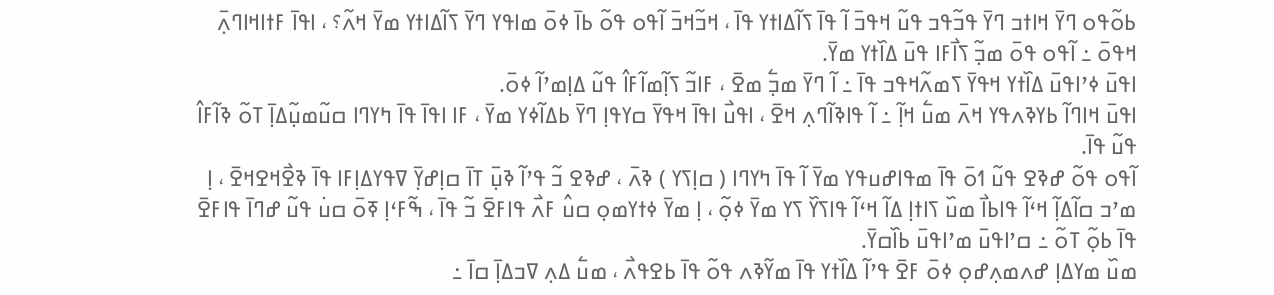ߕߋ߬ߟߋ ߣߌ߫ ߞߊߙߏ ߣߌ߫ ߟߏ߬ߟߏ ߟߎ߬ ߞߟߏ߫ ߊ߬ ߟߊ߫ ߖߊ߬ߡߊߙߌ ߟߊ߫ ، ߞߏ߬ߞߏ߫ ߊ߬ߟߋ ߟߋ߬ ߕߊ߫ ߦߋ߫ ߘߊߟߌ ߣߌ߫ ߖߊ߬ߡߊߙߌ ߘߌ߫ ߞߍ߬؟ ، ߊߟߊ߫ ߓߙߊߞߊߣߍ߲߫ ߞߟߋ߫ ߸ ߊ߬ߟߋ ߟߋ߫ ߘߏ߲߬ ߖߊ߯ߓߊ ߟߎ߫ ߡߊ߰ߙߌ ߘߌ߫.
ߊߟߎ߫ ߦߴߊߟߎ߫ ߡߊ߰ߙߌ ߞߟߌ߫ ߖߘߍ߬ߞߟߏ ߟߊ߫ ߸ ߊ߬ ߣߌ߫ ߘߏ߲߱ ߘߐ߫ ، ߓߊߏ߬ ߖߊ߲߬ߘߊ߬ߓߊ߮ ߟߎ߬ ߡߊ߲ߘߴߊ߬ ߦߋ߫.
ߊߟߎ߫ ߞߊߣߊ߬ ߕߌߢߍߟߌ ߞߍ߫ ߘߎ߱ ߞߊ߲߬ ߸ ߊ߬ ߟߊߢߊ߬ߣߍ߲ ߞߐ߫ ، ߊߟߎ߯ ߊߟߊ߫ ߞߟߌ߫ ߛߌߟߊ߲ ߣߌ߫ ߕߡߊ߬ߦߌ ߘߌ߫ ، ߓߊ ߊߟߊ߫ ߟߊ߫ ߤߌߣߊ ߛߎ߬ߘߎ߲߬ߡߊ߲߫ ߠߋ߬ ߢߊ߬ߓߊ߮ ߟߎ߬ ߟߊ߫.
ߊ߬ߟߋ ߟߋ߬ ߝߢߐ ߟߎ߬ ߗߋ߫ ߟߊ߫ ߘߟߊߝߎߟߌ ߘߌ߫ ߊ߬ ߟߊ߫ ߤߌߣߊ ( ߛߊ߲ߖߌ ) ߢߍ߫ ، ߝߢߐ ߏ߬ ߟߴߊ߬ ߢߎ߲߫ ߠߊ߫ ߛߊ߲ߝߌ߲߫ ߜߟߌߡߊ߲ߓߊ ߟߊ߫ ߢߐ߯ߞߐߞߐ߫ ، ߊ߲ ߘߴߏ ߛߊ߬ߡߊ߲߬ ߞߵߊ߬ ߟߊߕߊ߯ ߘߎ߰ ߖߊߙߊ߲ ߡߊ߬ ߞߵߊ߬ ߟߊߖߌ߰ ߖߌ ߘߌ߫ ߦߋ߲߬ ، ߊ߲ ߘߌ߫ ߦߙߌߘߋ߲ ߛߎ߮ ߓߍ߯ ߟߊߓߐ߫ ߏ߬ ߟߊ߫ ، ߒ߬ߓߵߊ߲ ߧߋ߫ ߛߎ߭ ߟߎ߬ ߝߣߊ߫ ߟߊߓߐ߫ ߟߊ߫ ߕߋ߲߬ ߠߋ߬ ߸ ߛߴߊߟߎ߫ ߘߴߊߟߎ߫ ߕߊ߰ߛߌ߫.
ߘߎ߰ ߘߌߡߊ߲ ߝߍߘߍ߲ߝߋ߲ ߦߋ߫ ߓߐ߫ ߟߴߊ߬ ߡߊ߰ߙߌ ߟߊ߫ ߘߌ߬ߢߍ ߟߋ߬ ߟߊ߫ ߕߐߟߍ߯ ، ߘߎ߱ ߡߍ߲ ߜߏߡߊ߲߫ ߛߊ߫ ߸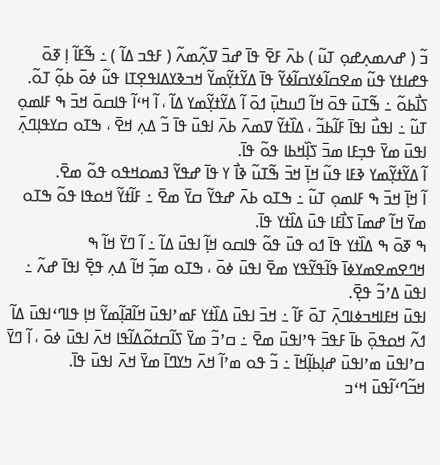ߏ߬ ( ߝߍߘߍ߲ߝߋ߲ ߠߎ߬ ) ߕߍ߫ ߓߐ߫ ߟߊ߫ ߝߏ߫ ߜߍ߲߬ߘߍ߬ ( ߓߟߏ ߡߊ߬ ) ߸ ߒ߬ߓߊ߬ ߊ߲ ߧߋ߫ ߟߝߊߙߌ ߟߎ߬ ߘߐߛߊ߬ߦߌߛߊ߬ߦߌ߬ ߟߊ߫ ߡߌ߬ߙߌ߲߬ߘߌ߬ ߞߏߢߌߡߊߟߐ߲ߠߊ ߟߎ߬ ߦߋ߫ ߕߋ߲߬ ߠߋ߬.
ߖߊ߯ߕߋ߬ ߸ ߒ߬ߠߎ߫ ߟߋ߫ ߞߊ߬ ߣߎߤߎ߲߫ ߗߋ߫ ߊ߬ ߡߌ߬ߙߌ߲߬ߘߌ ߡߊ߬ ، ߊ߬ ߞߵߊ߬ ߟߊߛߋ߫ ߞߏ߫ ߒ ߓߊߘߋ߲ ߠߎ߬ ߸ ߊߟߎ߯ ߊߟߊ߫ ߓߊ߬ߕߏ߬ ، ߡߊ߰ߙߌ߬ ߜߘߍ߫ ߕߍ߫ ߊߟߎ߫ ߟߊ߫ ߏ߬ ߡߍ߲ ߞߐ߫ ، ߒߠߋ ߛߌߟߊ߲ߣߍ߲߫ ߊߟߎ߫ ߘߌ߫ ߟߏ߲ߓߊ ߘߏ߫ ߖߊ߲߰ߞߕߊ ߟߋ߬ ߟߊ߫.
ߊ߬ ߡߌ߬ߙߌ߲߬ߘߌ ߢߓߊ ߟߎ߬ ߞߊ߲߫ ߞߏ߫ ߒ߬ߠߎ߬ ߢߊ߯ ߌ ߟߊ߫ ߝߟߌ߬ ߔߘߋߞߟߋ ߟߋ߬ ߘߐ߫.
ߊ߬ ߞߊ߲߫ ߞߏ߫ ߒ ߓߊߘߋ߲ ߠߎ߬ ߸ ߒߠߋ ߕߍ߫ ߝߟߌ߬ ߛߌ߫ ߘߐ߫ ߸ ߓߊ߬ߙߌ߬ ߞߋߟߊ ߟߋ߬ ߒߠߋ ߘߌ߫ ߞߊ߬ ߝߘߊ߫ ߖߊ߯ߓߊ ߟߎ߫ ߡߊ߰ߙߌ ߟߊ߫.
ߒ ߧߋ߫ ߒ ߡߊ߰ߙߌ ߟߊ߫ ߗߋ ߟߎ߫ ߟߋ߬ ߟߊߛߋ ߞߊ߲߬ ߊߟߎ߫ ߡߊ߬ ߸ ߊ߬ ߣߌ߫ ߞߊ߬ ߒ ߞߣߐߘߐߘߌߦߊ߫ ߟߊ߬ߟߌ߬ߟߌ ߘߐ߫ ߊߟߎ߫ ߦߋ߫ ، ߒߠߋ ߘߏ߲߬ ߞߊ߬ ߡߍ߲ ߟߐ߲߫ ߊߟߊ߫ ߝߍ߬ ߸ ߊߟߎ߫ ߡߴߏ߬ ߟߐ߲߫.
ߊߟߎ߫ ߞߓߊߞߏߦߊߣߍ߲߫ ߠߋ߫ ߓߊ߬ ߸ ߞߏ߫ ߊߟߎ߫ ߡߊ߰ߙߌ ߓߘߴߊߟߎ߫ ߞߊ߬ߥߊ߲߬ߘߌ߬ ߞߊ߲ ߟߊߣߵߊߟߎ߫ ߡߊ߬ ߗߍ߬ ߞߋߟߋ߲߫ ߕߊ߫ ߓߟߏ߫ ߟߴߊߟߎ߫ ߘߐ߫ ߸ ߛߴߏ߬ ߘߌ߫ ߖߊ߬ߛߙߋ߬ߡߊ߬ߟߊ ߞߍ߫ ߊߟߎ߫ ߦߋ߫ ، ߊ߬ ߣߌ߫ ߛߴߊߟߎ߫ ߘߴߊߟߎ߫ ߝߊ߲ߕߊ߲߬ߞߊ߫ ߸ ߏ߬ ߟߋ ߘߴߊ߬ ߞߍ߫ ߤߌߣߊ߫ ߘߌ߫ ߞߍ߫ ߊߟߎ߫ ߟߊ߫.
ߞߏ߬ߣߵߊ߬ߟߎ߫ ߞߵߏ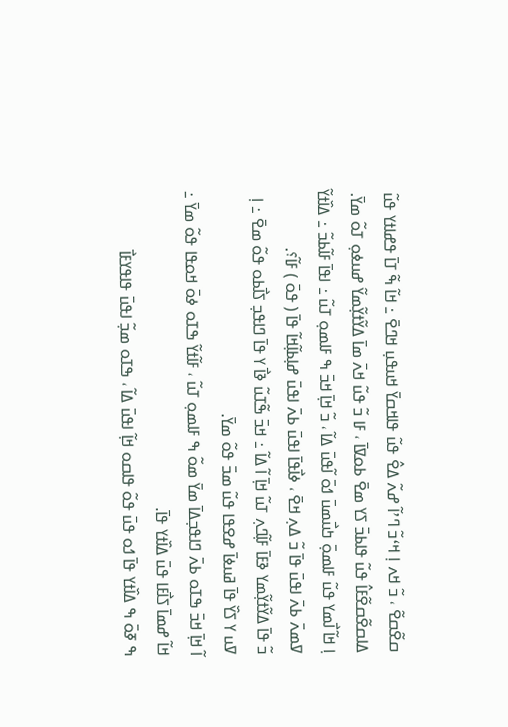ߛߐ߬ߛߐ߬ ، ߏ߬ ߞߍ ߊ߲ ߞߵߏ߬ ߣߴߊ߬ ߝߍ߬ ߡߐ߮ ߟߎ߬ ߟߊߞߛߌ߫ ߞߎߟߎ߲ ߞߣߐ߫ ߸ ߞߊ߬ ߒ߬ ߠߊ߫ ߟߝߊߙߌ ߟߎ߬ ߡߊߛߐ߬ߛߐ߬ߓߊ߮ ߟߎ߬ ߟߊߕߏ߫ ߖߌ ߘߐ߫ ߕߋߜߊ߫ ، ߓߊ ߏ߬ ߟߎ߬ ߞߍ߫ ߘߊ߫ ߡߌ߬ߙߌ߲߬ߘߌ߬ ߝߎߦߋ߲ ߠߋ߬ ߘߌ߫.
ߊ߲ ߞߊ߬ ߊ߯ߘߌ ߟߎ߬ ߓߊߘߋ߲߫ ߤߎ߯ߘߎ߫ ߗߋ߫ ߊ߬ߟߎ߫ ߡߊ߬ ، ߏ߬ ߞߊ߲߫ ߞߏ߫ ߒ ߓߊߘߋ߲ ߠߎ߬ ߸ ߊߟߊ߫ ߓߊ߬ߕߏ߬ ߸ ߡߊ߰ߙߌ߬ ߜߘߍ߫ ߕߍ߫ ߊߟߎ߫ ߟߊ߫ ߏ߬ ߡߍ߲ ߞߐ߫ ، ߦߊ߯ߟߊ߫ ߊߟߎ߫ ߕߍ߫ ߊߟߎ߫ ߝߊ߲ߕߊ߲߬ߞߊ߬ ߟߊ߫ ( ߟߋ߫ ) ߓߊ߬؟.
ߏ߬ ߟߊ߫ ߡߌ߬ߙߌ߲߬ߘߌ ߢߓߊ߫ ߓߊ߲߬ߣߍ߲ ߠߎ߬ ߞߊ߲߫ ߊ߬ ߡߊ߬ ߸ ߞߏ߫ ߒ߬ߠߎ߬ ߢߊ߯ ߌ ߟߊ߫ ߣߊߟߏ߲ ߖߊ߯ߕߋ ߟߋ߬ ߘߐ߫ ߸ ߊ߲ ߜߎ ߌ ߖߌ߰ ߟߊ߫ ߥߎߦߊ߫ ߝߐߟߊ ߟߎ߬ ߘߏ߫ ߟߋ߬ ߘߌ߫.
ߊ߬ ߞߊ߲߫ ߞߏ߫ ߒߠߋ ߕߍ߫ ߣߊߟߏ߲ߡߊ߫ ߘߌ߫ ߘߋ߬ ߒ ߓߊߘߋ߲ ߠߎ߬ ، ߓߊ߬ߙߌ߬ ߒߠߋ ߦߋ߫ ߞߋߟߊ ߟߋ߬ ߘߌ߫ ߸ ߞߊ߬ ߝߘߊ߫ ߖߊ߯ߓߊ ߟߎ߫ ߡߊ߰ߙߌ ߟߊ߫.
ߒ ߧߋ߫ ߒ ߡߊ߰ߙߌ ߟߊ߫ ߗߋ ߟߎ߫ ߟߋ߬ ߟߊߛߋ ߞߊ߲߬ ߊߟߎ߫ ߡߊ߬ ، ߒߠߋ ߘߏ߲߬ ߊߟߎ߫ ߟߊߟߌߓߊ߯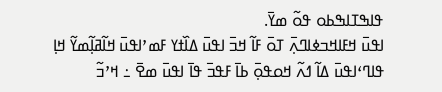ߟߊߒߠߊߒߕߋ ߟߋ߬ ߘߌ߫.
ߊߟߎ߫ ߞߓߊߞߏߦߊߣߍ߲߫ ߠߋ߫ ߓߊ߬ ߞߏ߫ ߊߟߎ߫ ߡߊ߰ߙߌ ߓߘߴߊߟߎ߫ ߞߊ߬ߥߊ߲߬ߘߌ߬ ߞߊ߲ ߟߊߣߵߊߟߎ߫ ߡߊ߬ ߗߍ߬ ߞߋߟߋ߲߫ ߕߊ߫ ߓߟߏ߫ ߟߊ߫ ߊߟߎ߫ ߘߐ߫ ߸ ߞߴߏ߬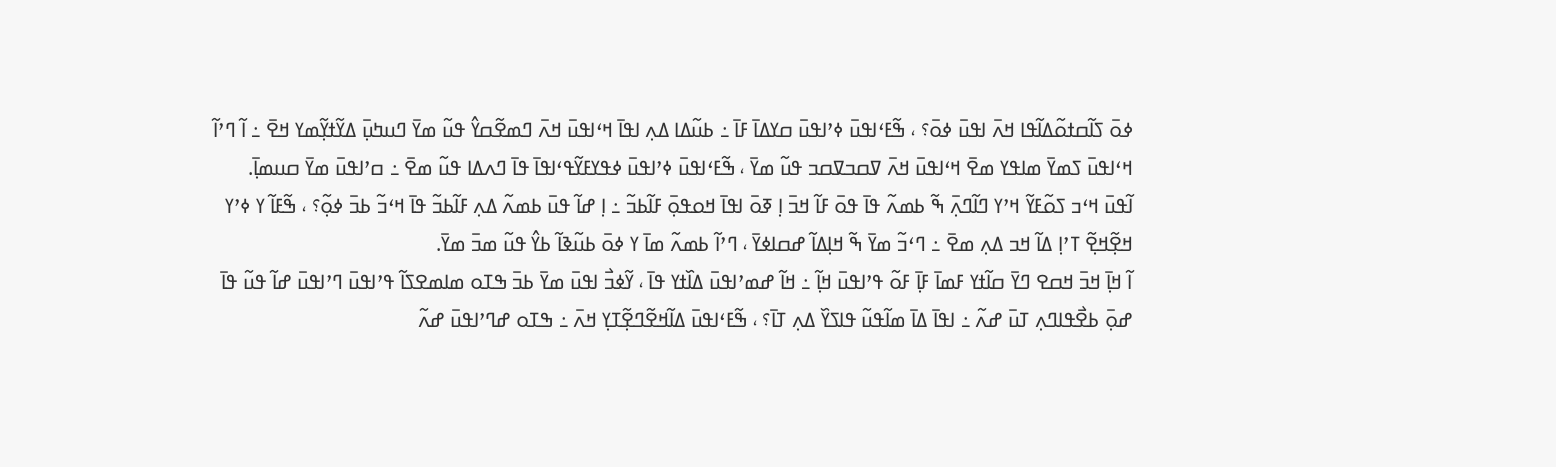ߦߋ߫ ߖߊ߬ߛߙߋ߬ߡߊ߬ߟߊ ߞߍ߫ ߊߟߎ߫ ߦߋ߫؟ ، ߒ߬ߓߵߊߟߎ߫ ߦߴߊߟߎ߫ ߛߌߡߊ߫ ߓߊ߫ ߸ ߕߎ߬ߡߊ ߡߍ߲ ߊߟߊ߫ ߞߵߊߟߎ߫ ߞߍ߫ ߣߘߐ߬ߛߌ߮ ߟߎ߬ ߘߌ߫ ߣߎߤߎ߲߫ ߡߌ߬ߙߌ߲߬ߘߌ ߞߐ߫ ߸ ߊ߬ ߣߴߊ߬ ߞߵߊߟߎ߫ ߖߘߌ߫ ߘߊߟߌ ߘߐ߫ ߞߵߊߟߎ߫ ߞߍ߫ ߜߛߏߜߛߏ ߟߎ߬ ߘߌ߫ ، ߒ߬ߓߵߊߟߎ߫ ߦߴߊߟߎ߫ ߦߟߌߓߌ߬ߟߵߊߟߊ߫ ߟߊ߫ ߣߍߡߊ ߟߎ߬ ߘߐ߫ ߸ ߛߴߊߟߎ߫ ߘߌ߫ ߛߎߘߊ߲߫.
ߊ߬ߟߎ߫ ߞߵߏ ߖߋ߬ߓߌ߬ ߞߴߌ ߣߊ߬ߣߍ߲߫ ߒ߬ ߕߘߍ߬ ߟߊ߫ ߟߋ߫ ߓߊ߬ ߞߏ߫ ߊ߲ ߧߋ߫ ߊߟߊ߫ ߞߋߟߋ߲߫ ߓߊ߬ߕߏ߬ ߸ ߊ߲ ߝߊ߬ ߟߎ߫ ߕߘߍ߬ ߡߍ߲ ߓߊ߬ߕߏ߬ ߟߊ߫ ߞߵߏ߬ ߕߏ߫ ߦߋ߲߬؟ ، ߒ߬ߓߊ߬ ߌ ߦߴߌ ߞߐ߲߬ߞߐ߲߬ ߠߴߊ߲ ߡߊ߬ ߞߏ ߡߍ߲ ߘߐ߫ ߸ ߣߵߏ߬ ߘߌ߫ ߒ߬ ߞߊ߲ߡߊ߬ ߝߛߊߦߌ߫ ، ߣߴߊ߬ ߕߘߍ߬ ߘߊ߫ ߌ ߦߋ߫ ߕߎ߬ߢߊ߬ ߕߌ߮ ߟߎ߬ ߘߏ߫ ߘߌ߫.
ߊ߬ ߞߊ߲߫ ߞߏ߫ ߞߛߐ ߣߌ߫ ߛߊ߬ߙߌ ߓߘߊ߫ ߓߊ߲߫ ߓߋ߬ ߟߴߊߟߎ߫ ߞߊ߲߬ ߸ ߞߊ߬ ߝߘߴߊߟߎ߫ ߡߊ߰ߙߌ ߟߊ߫ ، ߌ߬ߦߏ߯ ߊߟߎ߫ ߘߌ߫ ߕߏ߫ ߒߠߋ ߘߊߘߐߖߊ߬ ߟߴߊߟߎ߫ ߣߴߊߟߎ߫ ߝߊ߬ ߟߎ߬ ߟߊ߫ ߝߋ߲߫ ߕߐ߯ߟߊߣߍ߲ ߠߎ߫ ߝߍ߬ ߸ ߊߟߊ߫ ߡߊ߫ ߘߊ߬ߟߎ߬ ߟߊߖߌ߰ ߡߍ߲ ߠߊ߫؟ ، ߒ߬ߓߵߊߟߎ߫ ߡߊ߬ߞߐ߬ߣߐ߲߬ߠߌ߲ ߞߍ߫ ߸ ߒߠߋ ߝߣߴߊߟߎ߫ ߝߍ߬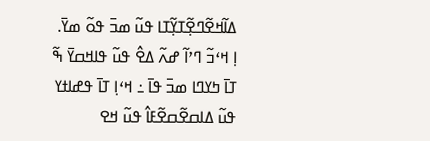ߡߊ߬ߞߐ߬ߣߐ߲߬ߠߌ߲߬ߠߊ ߟߎ߬ ߘߏ߫ ߟߋ߬ ߘߌ߫.
ߊ߲ ߞߵߏ߬ ߣߴߊ߬ ߝߍ߬ ߡߐ߮ ߟߎ߬ ߟߊߞߛߌ߫ ߒ߬ ߠߊ߫ ߤߌߣߊ ߘߏ߫ ߟߊ߫ ߸ ߞߵߊ߲ ߠߊ߫ ߟߝߊߙߌ ߟߎ߬ ߡߊߛߐ߬ߛߐ߬ߓߊ߮ ߟߎ߬ ߞߐ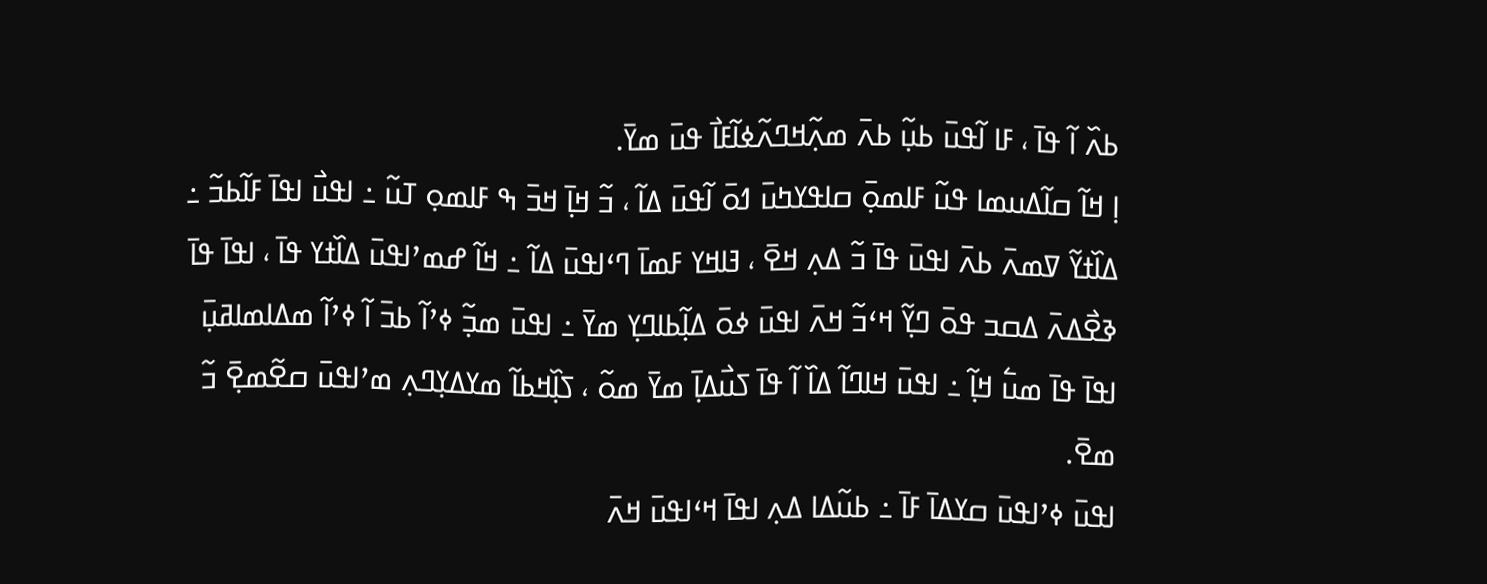ߕߍ߰ ߊ߬ ߟߊ߫ ، ߓߊ ߊ߬ߟߎ߫ ߕߎ߲߬ ߕߍ߫ ߘߍ߲߬ߞߣߍ߬ߦߊ߬ߓߊ߯ ߟߎ߫ ߘߌ߫.
ߊ߲ ߞߊ߬ ߛߊ߬ߡߎߘߊ ߟߎ߬ ߓߊߘߋ߲߫ ߛߊߟߌߤߎ߫ ߗߋ߫ ߊ߬ߟߎ߫ ߡߊ߬ ، ߏ߬ ߞߊ߲߫ ߞߏ߫ ߒ ߓߊߘߋ߲ ߠߎ߬ ߸ ߊߟߎ߯ ߊߟߊ߫ ߓߊ߬ߕߏ߬ ߸ ߡߊ߰ߙߌ߬ ߜߘߍ߫ ߕߍ߫ ߊߟߎ߫ ߟߊ߫ ߏ߬ ߡߍ߲ ߞߐ߫ ، ߔߊߞߌ ߓߘߊ߫ ߣߵߊߟߎ߫ ߡߊ߬ ߸ ߞߊ߬ ߝߘߴߊߟߎ߫ ߡߊ߰ߙߌ ߟߊ߫ ، ߊߟߊ߫ ߟߊ߫ ߢߐ߯ߡߍ߫ ߡߛߏ ߟߋ߫ ߣߌ߲߬ ߞߵߏ߬ ߞߍ߫ ߊߟߎ߫ ߦߋ߫ ߡߊ߲߬ߕߊߣߌ߲ ߘߌ߫ ߸ ߊߟߎ߫ ߘߏ߲߬ ߦߴߊ߬ ߕߏ߫ ߊ߬ ߦߴߊ߬ ߘߡߊߘߊߥߎ߲߫ ߊߟߊ߫ ߟߊ߫ ߘߎ߱ ߞߊ߲߬ ߸ ߊߟߎ߫ ߞߊߣߊ߬ ߡߊ߰ ߊ߬ ߟߊ߫ ߖߎ߯ߡߊ߲߫ ߘߌ߫ ߘߋ߬ ، ߖߊ߲߰ߞߕߊ߬ ߘߌߡߌ߲ߣߍ߲ ߘߴߊߟߎ߫ ߛߐ߬ߘߐ߲߫ ߏ߬ ߘߐ߫.
ߊߟߎ߫ ߦߴߊߟߎ߫ ߛߌߡߊ߫ ߓߊ߫ ߸ ߕߎ߬ߡߊ ߡߍ߲ ߊߟߊ߫ ߞߵߊߟߎ߫ ߞߍ߫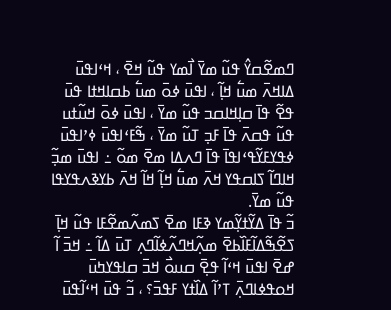ߣߘߐ߬ߛߌ߮ ߟߎ߬ ߘߌ߫ ߊ߯ߘߌ ߟߎ߬ ߞߐ߫ ، ߞߵߊߟߎ߫ ߡߊߞߍ߫ ߘߎ߱ ߞߊ߲߬ ، ߊߟߎ߫ ߦߋ߫ ߘߎ߱ ߕߛߊߞߙߊ ߟߎ߫ ߟߐ߬ ߟߊ߫ ߛߊ߲ߞߊߛߏ ߟߎ߬ ߘߌ߫ ، ߊߟߎ߫ ߦߋ߫ ߞߎ߬ߙߎ ߟߎ߬ ߟߛߍ߫ ߟߊ߫ ߓߏ߲ ߠߎ߬ ߘߌ߫ ، ߒ߬ߓߵߊߟߎ߫ ߦߴߊߟߎ߫ ߦߟߌߓߌ߬ߟߵߊߟߊ߫ ߟߊ߫ ߣߍߡߊ ߘߐ߫ ߘߋ߬ ߸ ߊߟߎ߫ ߘߏ߲߬ ߞߊߣߊ߬ ߖߊߛߟߌ ߞߍ߫ ߘߎ߱ ߞߊ߲߬ ߞߊ߬ ߞߍ߫ ߕߌߢߍߟߌߟߊ ߟߎ߬ ߘߌ߫.
ߏ߬ ߟߊ߫ ߡߌ߬ߙߌ߲߬ߘߌ ߢߓߊ ߘߐ߫ ߖߘߍ߬ߘߐ߬ߓߊ ߟߎ߬ ߞߊ߲߫ ߖߐ߬ߒ߬ߡߊ߬ߓߊ߰ߕߐ߫ ߘߍ߲߬ߞߣߍ߬ߦߊ߬ߣߍ߲ ߠߎ߫ ߡߊ߬ ߸ ߞߏ߫ ߊ߬ ߝߐ߫ ߊߟߎ߫ ߞߵߊ߬ ߟߐ߲߫ ߛߎߋ߯ ߞߏ߫ ߛߊߟߌߤߎ߫ ߞߋߟߦߊߣߍ߲߫ ߠߴߊ߬ ߡߊ߰ߙߌ ߓߟߏ߫؟ ، ߏ߬ ߟߎ߫ ߞߵߊ߬ߟߎ߫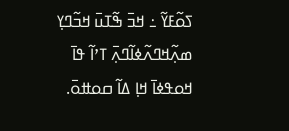ߖߋ߬ߓߌ߬ ߸ ߞߏ߫ ߒ߬ߠߎ߫ ߞߏ߬ߣߌ߲ ߘߍ߲߬ߞߣߍ߬ߦߊ߬ߣߍ߲߫ ߠߴߊ߬ ߟߊ߫ ߞߋߟߦߊ߫ ߞߊ߲ ߡߊ߬ ߛߋߚߋ߫.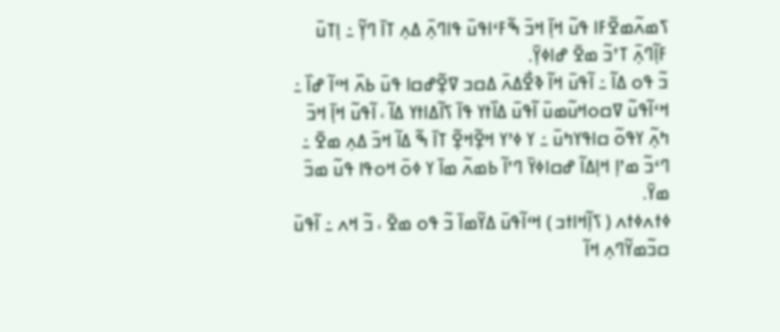ߖߘߍ߬ߘߐ߬ߓߊ ߟߎ߬ ߞߊ߲߫ ߞߏ߫ ߒ߬ߓߵߊߟߎ߫ ߟߊߣߍ߲߫ ߡߍ߲ ߠߊ߫ ߣߌ߲߬ ߸ ߊ߲ߠߎ߫ ߓߊ߲߬ߣߍ߲߫ ߠߴߏ߬ ߘߐ߫ ߝߊߦߌ߲߫.
ߏ߬ ߟߋ ߡߊ߬ ߸ ߊ߬ߟߎ߫ ߞߊ߬ ߢߐ߯ߡߍ߫ ߡߛߏ ߜߐ߲߬ߝߛߊ ߟߎ߫ ߕߍ߰ ߞߵߊ߬ ߝߊ߰ ߸ ߞߵߊ߬ߟߎ߬ ߜߛߋߞߎ߬ߘߎ߫ ߊ߬ߟߎ߫ ߡߊ߰ߙߌ ߟߊ߫ ߖߊ߬ߡߊߙߌ ߡߊ߬ ، ߊ߬ߟߎ߬ ߞߊ߲߫ ߞߏ߫ ߤߍ߲߬ ߌߟߋ߬ ߛߊߟߌߤߎ߫ ߸ ߌ ߦߴߌ ߞߐ߲߬ߞߐ߲߬ ߠߊ߫ ߒ߬ ߡߊ߬ ߞߏ߫ ߡߍ߲ ߘߐ߫ ߸ ߣߵߏ߬ ߘߴߊ߲ ߞߊ߲ߡߊ߬ ߝߛߊߦߌ߫ ߣߴߊ߬ ߕߘߍ߬ ߘߊ߫ ߌ ߦߋ߫ ߞߋߟߊ ߟߎ߬ ߘߏ߫ ߘߌ߫.
ߦߙߍߦߙߍ ( ߖߊ߲߬ߞߊߙߏ ) ߞߵߊ߬ߟߎ߫ ߡߌ߬ߘߊ߫ ߏ߬ ߟߋ ߘߐ߫ ، ߏ߬ ߞߍ ߸ ߊ߬ߟߎ߫ ߛߏ߬ߘߌ߬ߣߍ߲ ߞߊ߬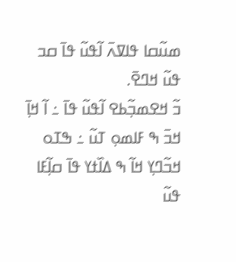ߘߎ߬ߛߊ ߟߊߜߍ߫ ߊ߬ߟߎ߬ ߟߊ߫ ߛߏ ߟߎ߬ ߞߣߐ߫.
ߏ߬ ߞߐߘߏ߲߬ߕߐ ߊ߬ߟߎ߬ ߟߊ߫ ߸ ߊ߬ ߞߊ߲߫ ߞߏ߫ ߒ ߓߊߘߋ߲ ߠߎ߬ ߸ ߒߠߋ ߞߏ߬ߣߌ߲ ߞߊ߬ ߒ ߡߊ߰ߙߌ ߟߊ߫ ߛߊ߲߬ߓߊ ߟߎ߬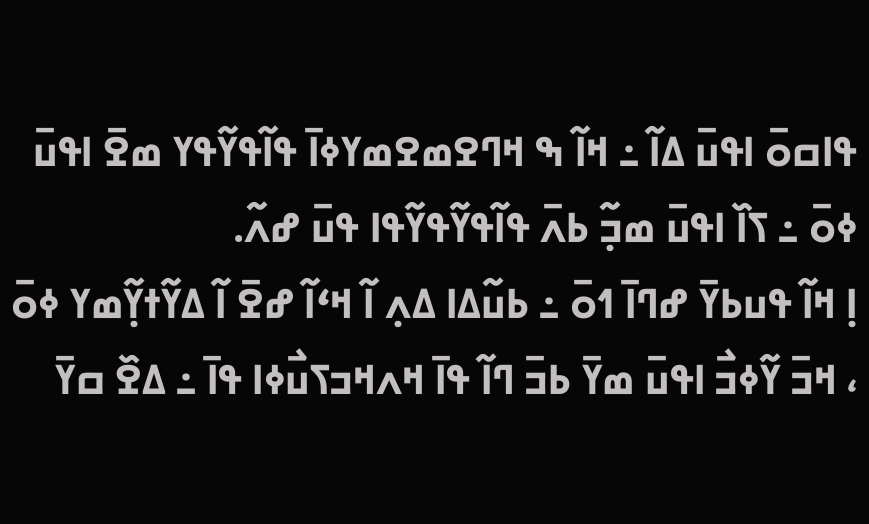ߟߊߛߋ߫ ߊߟߎ߫ ߡߊ߬ ߸ ߞߊ߬ ߒ ߞߣߐߘߐߘߌߦߊ߫ ߟߊ߬ߟߌ߬ߟߌ ߘߐ߫ ߊߟߎ߫ ߦߋ߫ ߸ ߖߊ߰ ߊߟߎ߫ ߘߏ߲߬ ߕߍ߫ ߟߊ߬ߟߌ߬ߟߌ߬ߟߊ ߟߎ߫ ߝߍ߬.
ߊ߲ ߞߊ߬ ߟߎߕߌ߫ ߝߣߊ߫ ߗߋ߫ ߸ ߕߎ߬ߡߊ ߡߍ߲ ߊ߬ ߞߵߊ߬ ߝߐ߫ ߊ߬ ߡߌ߬ߙߌ߲߬ߘߌ ߦߋ߫ ، ߞߏ߫ ߌ߬ߦߏ߯ ߊߟߎ߫ ߘߌ߫ ߕߏ߫ ߣߊ߬ ߟߊ߫ ߞߍߞߏߖߎ߯ߦߊ ߟߊ߫ ߸ ߡߐ߰ ߛߌ߫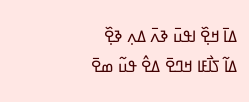ߡߊ߫ ߞߐ߲߰ ߊߟߎ߫ ߢߍ߫ ߡߍ߲ ߢߐ߲߰ ߡߊ߬ ߖߊ߯ߓߊ ߞߣߐ߫ ߡߐ߮ ߟߎ߬ ߘߐ߫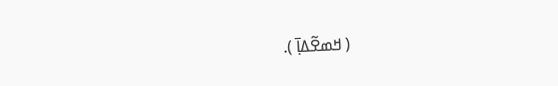( ߞߘߐ߬ߡߊ߲߫ ).